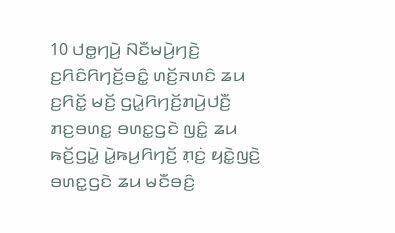10 ꤓꤥ꤭ꤚꤣꤧ꤬ ꤡꤢꤪꤗꤣꤧ꤬ꤚꤢꤧ꤬ ꤢ꤬ꤖꤢꤨꤖꤚꤢꤩ꤬ꤋꤢꤨ꤭ ꤛꤢꤩ꤬ꤏꤛꤢꤨ ꤘꤣ ꤢ꤬ꤖꤢꤩ꤭ ꤗꤢꤩ꤬ ꤞꤣꤧ꤭ꤖꤚꤢꤩ꤬ꤊꤣꤧ꤬ꤓꤢꤪ꤬ ꤊꤢ꤬ꤋꤛꤢ꤭ ꤋꤛꤢ꤭ꤞꤢꤧ ꤜꤢꤨ꤭ ꤘꤣ ꤒꤢꤩ꤬ꤞꤣꤧ꤭ ꤣꤧ꤭ꤒꤣ꤬ꤖꤚꤢꤩ꤬ ꤊ꤫ꤢꤦ꤬ ꤟꤢꤧ꤭ꤜꤢꤧ꤬ ꤋꤛꤢ꤭ꤞꤢꤧ ꤘꤣ ꤗꤢꤪꤋꤢꤨ꤬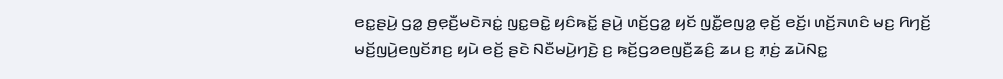ꤕꤢ꤭ꤔꤣꤧ꤬ ꤞꤤ꤭ ꤥ꤬ꤕ꤫ꤢꤪ꤬ꤗꤢꤧꤏꤢꤦ꤭ ꤜꤢ꤭ꤋꤢꤧ꤭ ꤟꤢꤨꤒꤢꤩ꤭ ꤔꤣꤧ꤬ ꤛꤢꤩ꤬ꤞꤤ꤭ ꤟꤢꤩ ꤜꤢꤪ꤭ꤕꤜꤤ꤭ ꤕ꤫ꤢꤩ꤬ ꤕꤢꤩ꤬꤯ ꤛꤢꤩ꤬ꤏꤛꤢꤨ ꤗꤢ꤬ ꤖꤚꤢꤩ꤬ ꤗꤢꤩ꤬ꤜꤣꤧ꤬ꤕꤜꤢꤩꤊꤢ꤬ ꤟꤣꤧ ꤕꤢꤩ꤬ ꤔꤢꤧ ꤡꤢꤪꤗꤣꤧ꤬ꤚꤢꤧ꤬ ꤢ꤬ ꤒꤢꤩ꤬ꤞꤤꤕꤜꤢꤪ꤬ꤘꤢꤨ꤬ ꤘꤣ ꤢ꤬ ꤊ꤫ꤢꤦ꤬ ꤘꤣꤧꤡꤢ꤭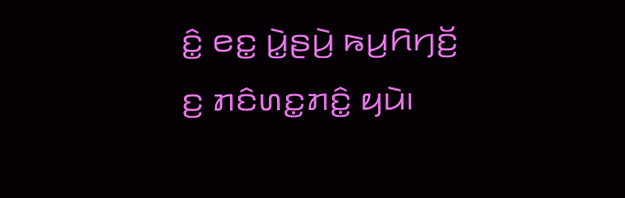ꤢꤨ꤭ ꤕꤢ꤭ ꤣꤧ꤭ꤔꤣꤧ꤬ ꤒꤣ꤬ꤖꤚꤢꤩ꤬ ꤢ꤬ ꤊꤢꤨꤛꤢ꤭ꤊꤢꤨ꤭ ꤟꤣꤧ꤯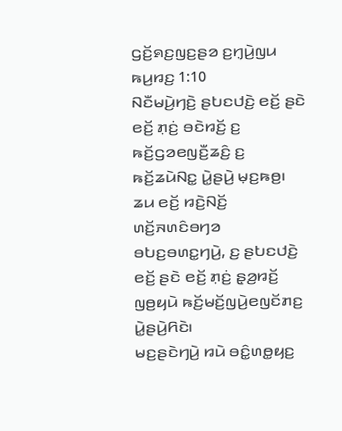ꤞꤢꤩ꤬ꤎꤢ꤬ꤜꤢ꤬ꤔꤤ ꤢ꤬ꤚ꤫ꤣꤧ꤬ꤜꤣ ꤒꤣ꤬ꤙꤢ꤬ 1:10
ꤡꤢꤪꤗꤣꤧ꤬ꤚꤢꤧ꤬ ꤔꤝꤢꤓꤢꤧ꤬ ꤕꤢꤩ꤬ ꤔꤢꤧ ꤕꤢꤩ꤬ ꤊ꤫ꤢꤦ꤬ ꤋꤢꤧꤙꤢꤩ꤬ ꤢ꤬ ꤒꤢꤩ꤬ꤞꤤꤕꤜꤢꤪ꤬ꤘꤢꤨ꤬ ꤢ꤬ ꤒꤢꤩ꤬ꤘꤣꤧꤡꤢ꤭ ꤣꤧ꤭ꤔꤣꤧ꤬ ꤗ꤫ꤢ꤬ꤒꤥ꤬꤯ ꤘꤣ ꤕꤢꤩ꤬ ꤙꤢꤧ꤬ꤡꤢꤩ꤬ ꤛꤢꤩ꤬ꤏꤛꤢꤨꤋꤚꤤ ꤋꤝꤢ꤬ꤋꤛꤢ꤭ꤚꤣꤧ꤬, ꤢ꤬ ꤔꤝꤢꤓꤢꤧ꤬ ꤕꤢꤩ꤬ ꤔꤢꤧ ꤕꤢꤩ꤬ ꤊ꤫ꤢꤦ꤬ ꤔ꤫ꤤ꤬ꤙꤢꤩ꤬ ꤜꤥ꤬ꤟꤣꤧ ꤒꤢꤩ꤬ꤗꤢꤩ꤬ꤜꤣꤧ꤬ꤕꤜꤢꤩꤊꤢ꤬ ꤣꤧ꤭ꤔꤣꤧ꤬ꤖꤢꤧ꤯
ꤗꤢ꤬ꤔꤢꤧꤚꤣꤧ꤬ ꤙꤣꤧ ꤋꤢꤨ꤭ꤛꤥ꤭ꤟꤢ꤬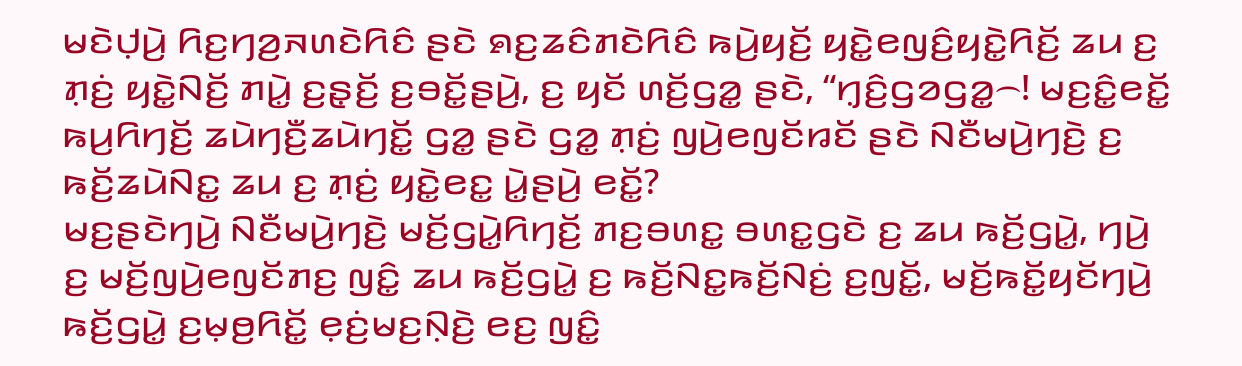ꤗꤢꤧꤓ꤫ꤣꤧ꤬ ꤖꤢ꤬ꤚꤤ꤬ꤏꤛꤢꤧꤖꤢꤨ ꤔꤢꤧ ꤎꤢ꤬ꤘꤢꤨꤊꤢꤧꤖꤢꤨ ꤒꤣꤧ꤬ꤟꤢꤩ꤬ ꤟꤢꤧ꤭ꤕꤜꤢꤨ꤬ꤟꤢꤧ꤭ꤖꤢꤩ꤬ ꤘꤣ ꤢ꤬ ꤊ꤫ꤢꤦ꤬ ꤟꤢꤧ꤭ꤡꤢꤩ꤬ ꤊꤣꤧ꤭ ꤢ꤬ꤔ꤫ꤢꤩ꤬ ꤢ꤬ꤋꤢꤩ꤭ꤔꤣꤧ꤬, ꤢ꤬ ꤟꤢꤩ ꤛꤢꤩ꤬ꤞꤤ꤭ ꤔꤢꤧ, “ꤚ꤫ꤢꤨ꤬ꤞꤤꤞꤤ꤭꤮! ꤗꤢ꤬ꤢꤨ꤭ꤕꤢꤩ꤭ ꤒꤣ꤬ꤖꤚꤢꤩ꤬ ꤘꤣꤧꤚꤢꤪ꤬ꤘꤣꤧꤚꤢꤩ꤭ ꤞꤤ꤭ ꤔꤢꤧ ꤞꤤ꤭ ꤊ꤫ꤢꤦ꤬ ꤜꤣꤧ꤬ꤕꤜꤢꤩꤙꤢꤩ ꤔꤢꤧ ꤡꤢꤪꤗꤣꤧ꤬ꤚꤢꤧ꤬ ꤢ꤬ ꤒꤢꤩ꤬ꤘꤣꤧꤡꤢ꤭ ꤘꤣ ꤢ꤬ ꤊ꤫ꤢꤦ꤬ ꤟꤢꤧ꤭ꤕꤢ꤭ ꤣꤧ꤭ꤔꤣꤧ꤬ ꤕꤢꤩ꤭?
ꤗꤢ꤬ꤔꤢꤧꤚꤣꤧ꤬ ꤡꤢꤪꤗꤣꤧ꤬ꤚꤢꤧ꤬ ꤗꤢꤩ꤬ꤞꤣꤧ꤭ꤖꤚꤢꤩ꤬ ꤊꤢ꤬ꤋꤛꤢ꤭ ꤋꤛꤢ꤭ꤞꤢꤧ ꤢ꤬ ꤘꤣ ꤒꤢꤩ꤬ꤞꤣꤧ꤭, ꤚꤣꤧ꤬ ꤢ꤬ ꤗꤢꤩ꤬ꤜꤣꤧ꤬ꤕꤜꤢꤩꤊꤢ꤬ ꤜꤢꤨ꤭ ꤘꤣ ꤒꤢꤩ꤬ꤞꤣꤧ꤭ ꤢ꤬ ꤒꤢꤩ꤬ꤡꤢ꤭ꤒꤢꤩ꤬ꤡꤢꤦ꤬ ꤢ꤬ꤜꤢꤩ꤭, ꤗꤢꤩ꤬ꤒꤢꤩ꤭ꤟꤢꤩꤚꤣꤧ꤬ ꤒꤢꤩ꤬ꤞꤣꤧ꤭ ꤢ꤬ꤗ꤫ꤥ꤬ꤖꤢꤩ꤭ ꤕ꤫ꤢꤦ꤬ꤗꤢ꤬ꤡ꤫ꤢꤧ꤬ ꤕꤢ꤬ ꤜꤢꤨ꤭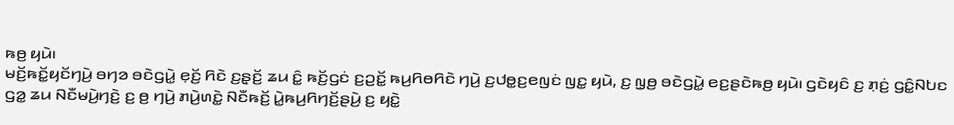ꤒꤥ꤬ ꤟꤣꤧ꤯
ꤗꤢꤩ꤬ꤒꤢꤩ꤭ꤟꤢꤩꤚꤣꤧ꤬ ꤋꤚꤤ ꤋꤢꤧꤞꤣꤧ꤭ ꤕ꤫ꤢꤩ꤬ ꤖꤢꤧ ꤢ꤬ꤔ꤫ꤢꤩ꤬ ꤘꤣ ꤢꤨ꤭ ꤒꤢꤩ꤬ꤞꤢꤦ ꤢ꤬ꤑꤢꤩ꤭ ꤒꤣ꤬ꤖꤥꤖꤢꤧ ꤚꤣꤧ꤬ ꤢ꤬ꤓꤥ꤭ꤢ꤬ꤕꤜꤢꤦ ꤜꤢ꤭ ꤟꤣꤧ, ꤢ꤬ ꤜ꤫ꤥ꤬ ꤋꤢꤧꤞꤣꤧ꤭ ꤕꤢ꤬ꤔꤢꤧꤒꤥ꤬ ꤟꤣꤧ꤯ ꤞꤢꤧꤟꤢꤨ ꤢ꤬ ꤊ꤫ꤢꤦ꤬ ꤞꤢꤨ꤭ꤡꤝꤢ ꤞꤤ꤭ ꤘꤣ ꤡꤢꤪꤗꤣꤧ꤬ꤚꤢꤧ꤬ ꤢ꤬ ꤥ꤬ ꤚꤣꤧ꤬ ꤊꤣꤧ꤬ꤛꤢꤧ꤭ ꤡꤢꤪꤒꤢꤩ꤬ ꤣꤧ꤭ꤒꤣ꤬ꤖꤚꤢꤩ꤬ꤔꤣꤧ꤬ ꤢ꤬ ꤟꤢꤧ꤭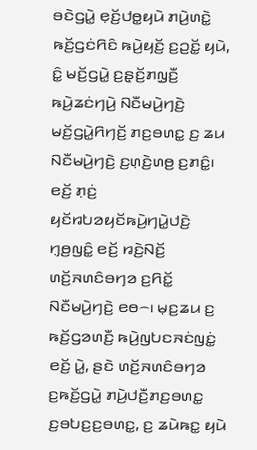ꤋꤢꤧꤞꤣꤧ꤭ ꤕ꤫ꤢꤩ꤬ꤓꤥ꤭ꤟꤣꤧ ꤊꤣꤧ꤬ꤛꤢꤧ꤭ ꤒꤢꤩ꤬ꤞꤢꤦꤖꤢꤨ ꤒꤣꤧ꤬ꤟꤢꤩ꤬ ꤢ꤬ꤑꤢꤩ꤭ ꤟꤣꤧ, ꤢꤨ꤭ ꤗꤢꤩ꤬ꤞꤣꤧ꤭ ꤢ꤬ꤔ꤫ꤢꤩ꤬ꤊꤜ꤫ꤢꤪ꤬ ꤒꤣꤧ꤬ꤘꤢꤦꤚꤣꤧ꤬ ꤡꤢꤪꤗꤣꤧ꤬ꤚꤢꤧ꤬ ꤗꤢꤩ꤬ꤞꤣꤧ꤭ꤖꤚꤢꤩ꤬ ꤊꤢ꤬ꤋꤛꤢ꤭ ꤢ꤬ ꤘꤣ ꤡꤢꤪꤗꤣꤧ꤬ꤚꤢꤧ꤬ ꤢ꤬ꤛ꤫ꤢꤧ꤬ꤛꤥ꤬ ꤢ꤬ꤊꤢꤨ꤭꤯
ꤕꤢꤩ꤬ ꤊ꤫ꤢꤦ꤬ ꤟꤢꤩꤙꤝꤤꤟꤢꤩꤒꤣꤧ꤬ꤚꤣꤧ꤭ꤓꤢꤧ꤬ ꤚ꤫ꤥ꤬ꤜꤢꤨ꤭ ꤕꤢꤩ꤬ ꤙꤢꤧ꤬ꤡꤢꤩ꤬ ꤛꤢꤩ꤬ꤏꤛꤢꤨꤋꤚꤤ ꤢ꤬ꤖꤢꤩ꤭ ꤡꤢꤪꤗꤣꤧ꤬ꤚꤢꤧ꤬ ꤕꤥ꤮꤯ ꤗ꤫ꤢ꤬ꤘꤣ ꤢ꤬ ꤒꤢꤩ꤬ꤞꤤꤛꤢꤪ꤬ ꤒꤣꤧ꤬ꤜꤝꤢꤏꤢꤦꤜꤢꤦ꤭ ꤕꤢꤩ꤬ ꤣꤧ꤭, ꤔꤢꤧ ꤛꤢꤩ꤬ꤏꤛꤢꤨꤋꤚꤤ ꤢ꤬ꤒꤢꤩ꤬ꤞꤣꤧ꤭ ꤊꤣꤧ꤬ꤓꤢꤪ꤬ꤊꤢ꤬ꤋꤛꤢ꤭ ꤢ꤬ꤋꤝꤢ꤬ꤢ꤬ꤋꤛꤢ꤭, ꤢ꤬ ꤘꤣꤧꤒꤢ꤭ ꤟꤣꤧ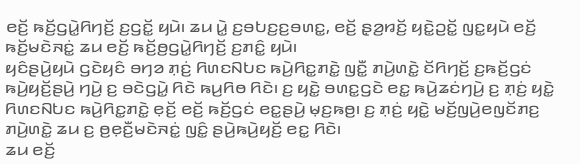ꤕꤢꤩ꤬ ꤒꤢꤩ꤬ꤞꤣꤧ꤭ꤖꤚꤢꤩ꤬ ꤢ꤬ꤞꤢꤩ꤭ ꤟꤣꤧ꤯ ꤘꤣ ꤣꤧ꤭ ꤢ꤬ꤋꤝꤢ꤬ꤢ꤬ꤋꤛꤢ꤭, ꤕꤢꤩ꤬ ꤔ꤫ꤤ꤬ꤙꤢꤩ꤬ ꤟꤢꤧ꤭ꤑꤢꤩ꤭ ꤜꤢ꤭ꤟꤣꤧ ꤕꤢꤩ꤬ ꤒꤢꤩ꤬ꤗꤢꤧꤏꤢꤦ꤭ ꤘꤣ ꤕꤢꤩ꤬ ꤒꤢꤩ꤬ꤥ꤬ꤞꤣꤧ꤭ꤖꤚꤢꤩ꤬ ꤢ꤬ꤊꤢꤨ꤭ ꤟꤣꤧ꤯
ꤟꤢꤨꤔꤣꤧ꤬ꤟꤣꤧ ꤞꤢꤧꤟꤢꤨ ꤋꤚꤤ ꤊ꤫ꤢꤦ꤬ ꤖꤛꤢꤡꤝꤢ ꤒꤣꤧ꤬ꤖꤢ꤭ꤊꤢꤧ꤭ ꤜꤢꤪ꤭ ꤊꤣꤧ꤬ꤛꤢꤧ꤭ ꤢꤩꤖꤚꤢꤩ꤬ ꤢ꤬ꤒꤢꤩ꤬ꤞꤢꤦ ꤒꤣꤧ꤬ꤟꤢꤩ꤬ꤔꤣꤧ꤬ ꤚꤣꤧ꤬ ꤢ꤬ ꤋꤢꤧꤞꤣꤧ꤭ ꤖꤢꤧ ꤒꤣ꤬ꤖꤥ ꤖꤢꤧ꤯ ꤢ꤬ ꤟꤢꤧ꤭ ꤋꤛꤢ꤭ꤞꤢꤧ ꤕꤢ꤭ ꤒꤣꤧ꤬ꤘꤢꤦꤚꤣꤧ꤬ ꤢ꤬ ꤊ꤫ꤢꤦ꤬ ꤟꤢꤧ꤭ ꤖꤛꤢꤡꤝꤢ ꤒꤣꤧ꤬ꤖꤢ꤭ꤊꤢꤧ꤭ ꤕ꤫ꤢꤩ꤬ ꤕꤢꤩ꤬ ꤒꤢꤩ꤬ꤞꤢꤦ ꤕꤢ꤭ꤔꤣꤧ꤬ ꤗ꤫ꤢ꤬ꤒꤥ꤬꤯ ꤢ꤬ ꤊ꤫ꤢꤦ꤬ ꤟꤢꤧ꤭ ꤗꤢꤩ꤬ꤜꤣꤧ꤬ꤕꤜꤢꤩꤊꤢ꤬ ꤊꤣꤧ꤬ꤛꤢꤧ꤭ ꤘꤣ ꤢ꤬ ꤥ꤬ꤕ꤫ꤢꤪ꤬ꤗꤢꤧꤏꤢꤦ꤭ ꤜꤢꤨ꤭ ꤔꤣꤧ꤬ꤒꤣꤧ꤬ꤟꤢꤩ꤬ ꤕꤢ꤭ ꤖꤢꤧ꤯
ꤘꤣ ꤕꤢꤩ꤬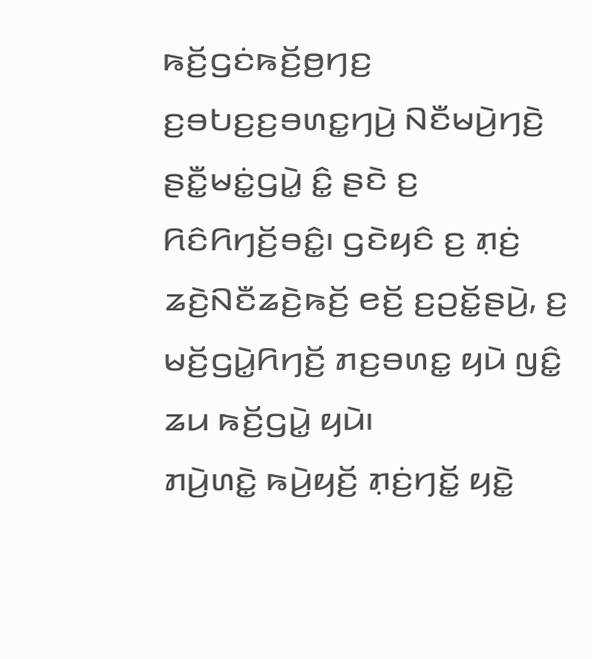ꤒꤢꤩ꤬ꤞꤢꤦꤒꤢꤩ꤬ꤥ꤬ꤚꤢ꤬ ꤢ꤬ꤋꤝꤢ꤬ꤢ꤬ꤋꤛꤢ꤭ꤚꤣꤧ꤬ ꤡꤢꤪꤗꤣꤧ꤬ꤚꤢꤧ꤬ ꤔꤢꤪ꤭ꤗꤢꤦ꤭ꤞꤣꤧ꤭ ꤢꤨ꤭ ꤔꤢꤧ ꤢ꤬ ꤖꤢꤨꤖꤚꤢꤩ꤬ꤋꤢꤨ꤭꤯ ꤞꤢꤧꤟꤢꤨ ꤢ꤬ ꤊ꤫ꤢꤦ꤬ ꤘꤢꤧ꤬ꤡꤢꤪꤘꤢꤧ꤬ꤒꤢꤩ꤬ ꤕꤢꤩ꤬ ꤢ꤬ꤑꤢꤩ꤭ꤔꤣꤧ꤬, ꤢ꤬ ꤗꤢꤩ꤬ꤞꤣꤧ꤭ꤖꤚꤢꤩ꤬ ꤊꤢ꤬ꤋꤛꤢ꤭ ꤟꤣꤧ ꤜꤢꤨ꤭ ꤘꤣ ꤒꤢꤩ꤬ꤞꤣꤧ꤭ ꤟꤣꤧ꤯
ꤊꤣꤧ꤬ꤛꤢꤧ꤭ ꤒꤣꤧ꤬ꤟꤢꤩ꤬ ꤊ꤫ꤢꤦ꤬ꤚꤢꤩ꤭ ꤟꤢꤧ꤭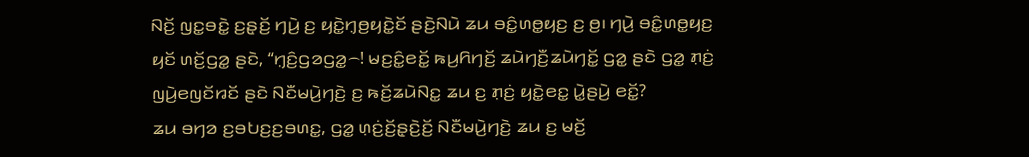ꤡꤢꤩ꤬ ꤜꤢ꤭ꤋꤢꤧ꤭ ꤢ꤬ꤔ꤫ꤢꤩ꤬ ꤚꤣꤧ꤬ ꤢ꤬ ꤟꤢꤧ꤭ꤚ꤫ꤥ꤬ꤟꤢꤧ꤭ꤢꤩ ꤔꤢꤧ꤬ꤡꤣꤧ ꤘꤣ ꤋꤢꤨ꤭ꤛꤥ꤭ꤟꤢ꤬ ꤢ꤬ ꤥ꤬꤯ ꤚꤣꤧ꤬ ꤋꤢꤨ꤭ꤛꤥ꤭ꤟꤢ꤬ ꤟꤢꤩ ꤛꤢꤩ꤬ꤞꤤ꤭ ꤔꤢꤧ, “ꤚ꤫ꤢꤨ꤬ꤞꤤꤞꤤ꤭꤮! ꤗꤢ꤬ꤢꤨ꤭ꤕꤢꤩ꤭ ꤒꤣ꤬ꤖꤚꤢꤩ꤬ ꤘꤣꤧꤚꤢꤪ꤬ꤘꤣꤧꤚꤢꤩ꤭ ꤞꤤ꤭ ꤔꤢꤧ ꤞꤤ꤭ ꤊ꤫ꤢꤦ꤬ ꤜꤣꤧ꤬ꤕꤜꤢꤩꤙꤢꤩ ꤔꤢꤧ ꤡꤢꤪꤗꤣꤧ꤬ꤚꤢꤧ꤬ ꤢ꤬ ꤒꤢꤩ꤬ꤘꤣꤧꤡꤢ꤭ ꤘꤣ ꤢ꤬ ꤊ꤫ꤢꤦ꤬ ꤟꤢꤧ꤭ꤕꤢ꤭ ꤣꤧ꤭ꤔꤣꤧ꤬ ꤕꤢꤩ꤭?
ꤘꤣ ꤋꤚꤤ ꤢ꤬ꤋꤝꤢ꤬ꤢ꤬ꤋꤛꤢ꤭, ꤞꤤ꤭ ꤛ꤫ꤢꤦ꤬ꤢꤩ꤬ꤔ꤫ꤢꤧ꤬ꤢꤩ꤬ ꤡꤢꤪꤗꤣꤧ꤬ꤚꤢꤧ꤬ ꤘꤣ ꤢ꤬ ꤗꤢꤩ꤬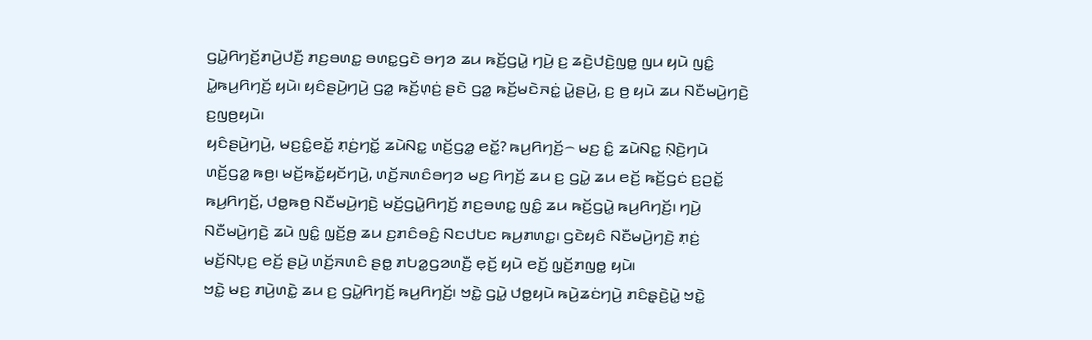ꤞꤣꤧ꤭ꤖꤚꤢꤩ꤬ꤊꤣꤧ꤬ꤓꤢꤪ꤬ ꤊꤢ꤬ꤋꤛꤢ꤭ ꤋꤛꤢ꤭ꤞꤢꤧ ꤋꤚꤤ ꤘꤣ ꤒꤢꤩ꤬ꤞꤣꤧ꤭ ꤚꤣꤧ꤬ ꤢ꤬ ꤘꤢꤧ꤬ꤓꤢꤧ꤬ꤜꤥ꤭ ꤜꤣ ꤟꤣꤧ ꤜꤢꤨ꤭ ꤣꤧ꤭ꤒꤣ꤬ꤖꤚꤢꤩ꤬ ꤟꤣꤧ꤯ ꤟꤢꤨꤔꤣꤧ꤬ꤚꤣꤧ꤬ ꤞꤤ꤭ ꤒꤢꤩ꤬ꤛ꤫ꤢꤦ꤬ ꤔꤢꤧ ꤞꤤ꤭ ꤒꤢꤩ꤬ꤗꤢꤧꤏꤢꤦ꤭ ꤣꤧ꤭ꤔꤣꤧ꤬, ꤢ꤬ ꤥ꤬ ꤟꤣꤧ ꤘꤣ ꤡꤢꤪꤗꤣꤧ꤬ꤚꤢꤧ꤬ ꤢ꤬ꤜꤥ꤬ꤟꤣꤧ꤯
ꤟꤢꤨꤔꤣꤧ꤬ꤚꤣꤧ꤬, ꤗꤢ꤬ꤢꤨ꤭ꤕꤢꤩ꤭ ꤊ꤫ꤢꤦ꤬ꤚꤢꤩ꤭ ꤘꤣꤧꤡꤢ꤭ ꤛꤢꤩ꤬ꤞꤤ꤭ ꤕꤢꤩ꤭? ꤒꤣ꤬ꤖꤚꤢꤩ꤬꤮ ꤗꤢ꤬ ꤢꤨ꤭ ꤘꤣꤧꤡꤢ꤭ ꤡ꤫ꤢꤧ꤬ꤚꤣꤧ ꤛꤢꤩ꤬ꤞꤤ꤭ ꤒꤥ꤬꤯ ꤗꤢꤩ꤬ꤒꤢꤩ꤭ꤟꤢꤩꤚꤣꤧ꤬, ꤛꤢꤩ꤬ꤏꤛꤢꤨꤋꤚꤤ ꤗꤢ꤬ ꤖꤚꤢꤩ꤬ ꤘꤣ ꤢ꤬ ꤞꤣꤧ꤭ ꤘꤣ ꤕꤢꤩ꤬ ꤒꤢꤩ꤬ꤞꤢꤦ ꤢ꤬ꤑꤢꤩ꤭ ꤒꤣ꤬ꤖꤚꤢꤩ꤬, ꤓꤥ꤭ꤒꤥ꤬ ꤡꤢꤪꤗꤣꤧ꤬ꤚꤢꤧ꤬ ꤗꤢꤩ꤬ꤞꤣꤧ꤭ꤖꤚꤢꤩ꤬ ꤊꤢ꤬ꤋꤛꤢ꤭ ꤜꤢꤨ꤭ ꤘꤣ ꤒꤢꤩ꤬ꤞꤣꤧ꤭ ꤒꤣ꤬ꤖꤚꤢꤩ꤬꤯ ꤚꤣꤧ꤬ ꤡꤢꤪꤗꤣꤧ꤬ꤚꤢꤧ꤬ ꤘꤣꤧ ꤜꤢꤨ꤭ ꤜ꤫ꤢꤩ꤬ꤥ꤬ ꤘꤣ ꤢ꤬ꤊꤢꤨꤋꤢꤨ꤬ ꤡꤢꤓꤝꤢ ꤒꤣ꤬ꤊꤛꤢ꤭꤯ ꤞꤢꤧꤟꤢꤨ ꤡꤢꤪꤗꤣꤧ꤬ꤚꤢꤧ꤬ ꤊ꤫ꤢꤦ꤬ ꤗꤢꤩ꤬ꤡꤝ꤫ꤢ꤬ ꤕꤢꤩ꤬ ꤔꤣꤧ꤬ ꤛꤢꤩ꤬ꤏꤛꤢꤨ ꤔꤥ꤭ ꤊꤝꤤ꤭ꤞꤤꤛꤢꤪ꤬ ꤕ꤫ꤢꤩ꤬ ꤟꤣꤧ ꤕꤢꤩ꤬ ꤜ꤫ꤢꤩ꤬ꤊꤜꤥ꤭ ꤟꤣꤧ꤯
ꤠꤢꤧ꤭ ꤗꤢ꤬ ꤊꤣꤧ꤬ꤛꤢꤧ꤭ ꤘꤣ ꤢ꤬ ꤞꤣꤧ꤭ꤖꤚꤢꤩ꤬ ꤒꤣ꤬ꤖꤚꤢꤩ꤬꤯ ꤠꤢꤧ꤭ ꤞꤣꤧ꤭ ꤓꤥ꤭ꤟꤣꤧ ꤒꤣꤧ꤬ꤘꤢꤦꤚꤣꤧ꤬ ꤊꤢꤨꤔ꤫ꤢꤧ꤬ꤣꤧ꤭ ꤠꤢꤧ꤭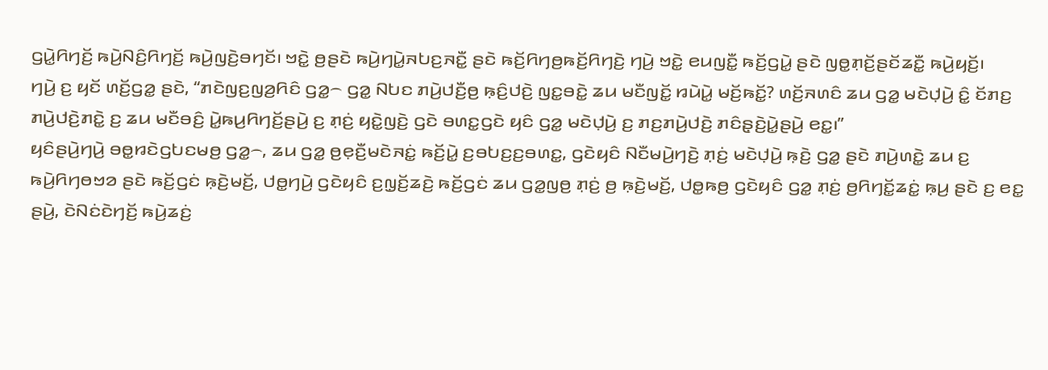ꤞꤣꤧ꤭ꤖꤚꤢꤩ꤬ ꤒꤣꤧ꤬ꤡꤢꤨ꤬ꤖꤚꤢꤩ꤬ ꤒꤣꤧ꤬ꤜꤢꤧ꤬ꤋꤚꤢꤩ꤯ ꤠꤢꤧ꤭ ꤥ꤬ꤔꤢꤧ ꤒꤣꤧ꤬ꤚꤣꤧ꤭ꤏꤝꤢ꤬ꤏꤢꤪ꤭ ꤔꤢꤧ ꤒꤢꤩ꤬ꤖꤚꤥ꤬ꤒꤢꤩ꤬ꤖꤚꤢꤧ꤬ ꤚꤣꤧ꤬ ꤠꤢꤧ꤭ ꤕꤣꤜꤢꤪ꤭ ꤒꤢꤩ꤬ꤞꤣꤧ꤭ ꤔꤢꤧ ꤜꤥ꤭ꤊ꤫ꤢꤩ꤬ꤔꤢꤩꤘꤢꤪ꤭ ꤒꤣꤧ꤬ꤟꤢꤩ꤬꤯
ꤚꤣꤧ꤬ ꤢ꤬ ꤟꤢꤩ ꤛꤢꤩ꤬ꤞꤤ꤭ ꤔꤢꤧ, “ꤊꤢꤧꤜꤢ꤬ꤜꤤ꤬ꤖꤢꤨ ꤞꤤ꤭꤮ ꤞꤤ꤭ ꤡꤝꤢ ꤊꤣꤧ꤬ꤓꤢꤪ꤬ꤥ꤬ ꤒ꤫ꤢꤨ꤬ꤓꤢꤧ꤬ ꤜꤢ꤭ꤋꤢꤧ꤭ ꤘꤣ ꤗꤢꤪꤜꤢꤩ꤭ ꤙꤣꤧꤣꤧ꤭ ꤗꤢꤩ꤬ꤒꤢꤩ꤭? ꤛꤢꤩ꤬ꤏꤛꤢꤨ ꤘꤣ ꤞꤤ꤭ ꤗꤢꤧꤓ꤫ꤣꤧ꤬ ꤢꤨ꤭ ꤢꤩꤊꤢ꤬ ꤊꤣꤧ꤬ꤓꤢꤧ꤬ꤊꤢꤧ꤭ ꤢ꤬ ꤘꤣ ꤗꤢꤪꤋꤢꤨ꤬ ꤣꤧ꤭ꤒꤣ꤬ꤖꤚꤢꤩ꤬ꤔꤣꤧ꤬ ꤢ꤬ ꤊ꤫ꤢꤦ꤬ ꤟꤢꤧ꤭ꤜꤢꤧ꤬ ꤞꤢꤧ ꤋꤛꤢ꤭ꤞꤢꤧ ꤟꤢꤨ ꤞꤤ꤭ ꤗꤢꤧꤓ꤫ꤣꤧ꤬ ꤢ꤬ ꤊꤢ꤬ꤊꤣꤧ꤬ꤓꤢꤧ꤬ ꤊꤢꤨꤔ꤫ꤢꤧ꤬ꤣꤧ꤭ꤔꤣꤧ꤬ ꤕꤢ꤭꤯”
ꤟꤢꤨꤔꤣꤧ꤬ꤚꤣꤧ꤬ ꤋꤥ꤭ꤙꤢꤧꤞꤝꤢꤗꤥ꤬ ꤞꤤ꤭꤮, ꤘꤣ ꤞꤤ꤭ ꤥ꤬ꤕ꤫ꤢꤪ꤬ꤗꤢꤧꤏꤢꤦ꤭ ꤒꤢꤩ꤬ꤣꤧ꤭ ꤢ꤬ꤋꤝꤢ꤬ꤢ꤬ꤋꤛꤢ꤭, ꤞꤢꤧꤟꤢꤨ ꤡꤢꤪꤗꤣꤧ꤬ꤚꤢꤧ꤬ ꤊ꤫ꤢꤦ꤬ ꤗꤢꤧꤓ꤫ꤣꤧ꤬ ꤒ꤫ꤢꤧ꤬ ꤞꤤ꤭ ꤔꤢꤧ ꤊꤣꤧ꤬ꤛꤢꤧ꤭ ꤘꤣ ꤢ꤬ ꤒꤣꤧ꤬ꤖꤚꤥꤠꤤ ꤔꤢꤧ ꤒꤢꤩ꤬ꤞꤢꤦ ꤒ꤫ꤢꤧ꤬ꤗꤢꤩ꤬, ꤓꤥ꤭ꤚꤣꤧ꤬ ꤞꤢꤧꤟꤢꤨ ꤢ꤬ꤜ꤫ꤢꤩ꤬ꤘꤢꤧ꤬ ꤒꤢꤩ꤬ꤞꤢꤦ ꤘꤣ ꤞꤤ꤭ꤜꤥ꤬ ꤊ꤫ꤢꤦ꤬ ꤥ꤬ ꤒ꤫ꤢꤧ꤬ꤗꤢꤩ꤬, ꤓꤥ꤭ꤒꤥ꤬ ꤞꤢꤧꤟꤢꤨ ꤞꤤ꤭ ꤊ꤫ꤢꤦ꤬ ꤥ꤬ꤖꤚꤢꤩ꤭ꤘꤢꤦ꤭ ꤒ꤫ꤣ꤬ ꤔꤢꤧ ꤢ꤬ ꤕꤢ꤭ ꤔꤣꤧ꤬, ꤢꤧꤡꤢꤦꤢꤧꤚꤢꤩ꤬ ꤒꤣꤧ꤬ꤘꤢꤦ꤬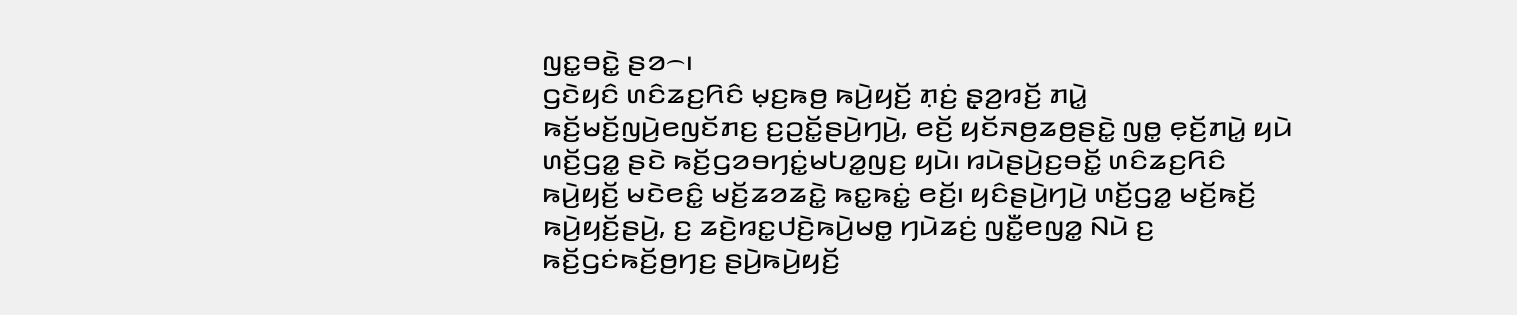ꤜꤢ꤭ꤋꤢꤧ꤭ ꤔꤤ꤮꤯
ꤞꤢꤧꤟꤢꤨ ꤛꤢꤨꤘꤢ꤬ꤖꤢꤨ ꤗ꤫ꤢ꤬ꤒꤥ꤬ ꤒꤣꤧ꤬ꤟꤢꤩ꤬ ꤊ꤫ꤢꤦ꤬ ꤔ꤫ꤤ꤬ꤙꤢꤩ꤬ ꤊꤣꤧ꤭ ꤒꤢꤩ꤬ꤗꤢꤩ꤬ꤜꤣꤧ꤬ꤕꤜꤢꤩꤊꤢ꤬ ꤢ꤬ꤑꤢꤩ꤭ꤔꤣꤧ꤬ꤚꤣꤧ꤬, ꤕꤢꤩ꤬ ꤟꤢꤩꤏꤥ꤬ꤘꤥ꤬ꤔꤢꤧ꤭ ꤜꤥ꤭ ꤕ꤫ꤢꤩ꤬ꤊꤣꤧ꤭ ꤟꤣꤧ ꤛꤢꤩ꤬ꤞꤤ꤭ ꤔꤢꤧ ꤒꤢꤩ꤬ꤞꤤꤋꤚꤢꤦ꤭ꤗꤝꤤ꤭ꤜꤢ꤬ ꤟꤣꤧ꤯ ꤙꤣꤧꤔꤣꤧ꤬ꤢ꤬ꤋꤢꤩ꤭ ꤛꤢꤨꤘꤢ꤬ꤖꤢꤨ ꤒꤣꤧ꤬ꤟꤢꤩ꤬ ꤗꤢꤧꤕꤢꤨ꤭ ꤗꤢꤩ꤬ꤘꤤꤘꤢꤧ꤭ ꤒꤢ꤭ꤒꤢꤦ꤭ ꤕꤢꤩ꤬꤯ ꤟꤢꤨꤔꤣꤧ꤬ꤚꤣꤧ꤬ ꤛꤢꤩ꤬ꤞꤤ꤭ ꤗꤢꤩ꤬ꤒꤢꤩ꤬ ꤒꤣꤧ꤬ꤟꤢꤩ꤬ꤔꤣꤧ꤬, ꤢ꤬ ꤘꤢꤧ꤬ꤙꤢ꤭ꤓꤢꤧ꤬ꤒꤣꤧ꤬ꤗꤥ꤭ ꤚꤣꤧꤘꤢꤦ꤬ ꤜꤢꤪ꤭ꤕꤜꤤ꤭ ꤡꤣꤧ ꤢ꤬ ꤒꤢꤩ꤬ꤞꤢꤦꤒꤢꤩ꤬ꤥ꤬ꤚꤢ꤬ ꤔꤣꤧ꤬ꤒꤣꤧ꤬ꤟꤢꤩ꤬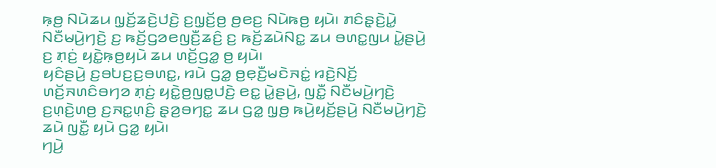ꤒ꤫ꤥ꤬ ꤡꤣꤧꤘꤣ ꤜ꤫ꤢꤩ꤬ꤘꤢꤧ꤬ꤓꤢꤧ꤬ ꤢ꤬ꤜ꤫ꤢꤩ꤬ꤥ꤬ ꤥ꤬ꤕꤢ꤬ ꤡꤣꤧꤒꤥ꤬ ꤟꤣꤧ꤯ ꤊꤢꤨꤔ꤫ꤢꤧ꤬ꤣꤧ꤭ ꤡꤢꤪꤗꤣꤧ꤬ꤚꤢꤧ꤬ ꤢ꤬ ꤒꤢꤩ꤬ꤞꤤꤕꤜꤢꤪ꤬ꤘꤢꤨ꤬ ꤢ꤬ ꤒꤢꤩ꤬ꤘꤣꤧꤡꤢ꤭ ꤘꤣ ꤋꤛꤢ꤭ꤜꤣ ꤣꤧ꤭ꤔꤣꤧ꤬ ꤢ꤬ ꤊ꤫ꤢꤦ꤬ ꤟꤢꤧ꤭ꤒ꤫ꤥ꤬ꤟꤣꤧ ꤘꤣ ꤛꤢꤩ꤬ꤞꤤ꤭ ꤥ꤬ ꤟꤣꤧ꤯
ꤟꤢꤨꤔꤣꤧ꤬ ꤢ꤬ꤋꤝꤢ꤬ꤢ꤬ꤋꤛꤢ꤭, ꤙꤣꤧ ꤞꤤ꤭ ꤥ꤬ꤕ꤫ꤢꤪ꤬ꤗꤢꤧꤏꤢꤦ꤭ ꤙꤢꤧ꤬ꤡꤢꤩ꤬ ꤛꤢꤩ꤬ꤏꤛꤢꤨꤋꤚꤤ ꤊ꤫ꤢꤦ꤬ ꤟꤢꤧ꤭ꤥ꤬ꤜꤥ꤭ꤓꤢꤧ꤬ ꤕꤢ꤭ ꤣꤧ꤭ꤔꤣꤧ꤬, ꤜꤢꤪ꤭ ꤡꤢꤪꤗꤣꤧ꤬ꤚꤢꤧ꤬ ꤢ꤬ꤛ꤫ꤢꤧ꤬ꤛꤥ꤬ ꤢ꤬ꤏꤢ꤭ꤛ꤫ꤢꤨ꤬ ꤔ꤫ꤤ꤬ꤋꤚꤢ꤭ ꤘꤣ ꤞꤤ꤭ ꤜ꤫ꤥ꤬ ꤒꤣꤧ꤬ꤟꤢꤩ꤬ꤔꤣꤧ꤬ ꤡꤢꤪꤗꤣꤧ꤬ꤚꤢꤧ꤬ ꤘꤣꤧ ꤜꤢꤪ꤭ ꤟꤣꤧ ꤞꤤ꤭ ꤟꤣꤧ꤯
ꤚꤣꤧ꤬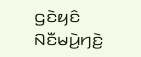ꤞꤢꤧꤟꤢꤨ ꤡꤢꤪꤗꤣꤧ꤬ꤚꤢꤧ꤬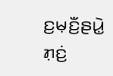ꤢ꤬ꤗ꤫ꤢꤪ꤬ꤔꤣꤧ꤭ ꤊ꤫ꤢꤦ꤬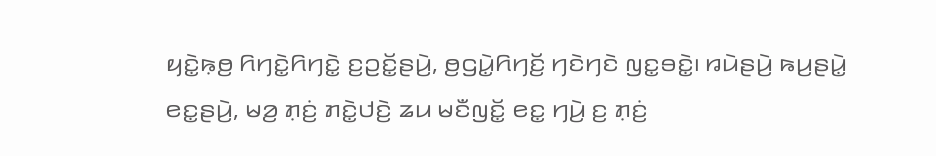ꤟꤢꤧ꤭ꤒ꤫ꤥ꤬ ꤖꤚꤢꤧ꤭ꤖꤚꤢꤧ꤭ ꤢ꤬ꤑꤢꤩ꤭ꤔꤣꤧ꤬, ꤥ꤬ꤞꤣꤧ꤭ꤖꤚꤢꤩ꤬ ꤚꤢꤧꤚꤢꤧ ꤜꤢ꤭ꤋꤢꤧ꤭꤯ ꤙꤣꤧꤔꤣꤧ꤬ ꤒꤣ꤬ꤔꤣꤧ꤭ ꤕꤢ꤭ꤔꤣꤧ꤬, ꤗꤤ꤬ ꤊ꤫ꤢꤦ꤬ ꤊꤢꤧ꤭ꤓꤢꤧ꤬ ꤘꤣ ꤗꤢꤪꤜꤢꤩ꤭ ꤕꤢ꤭ ꤚꤣꤧ꤬ ꤢ꤬ ꤊ꤫ꤢꤦ꤬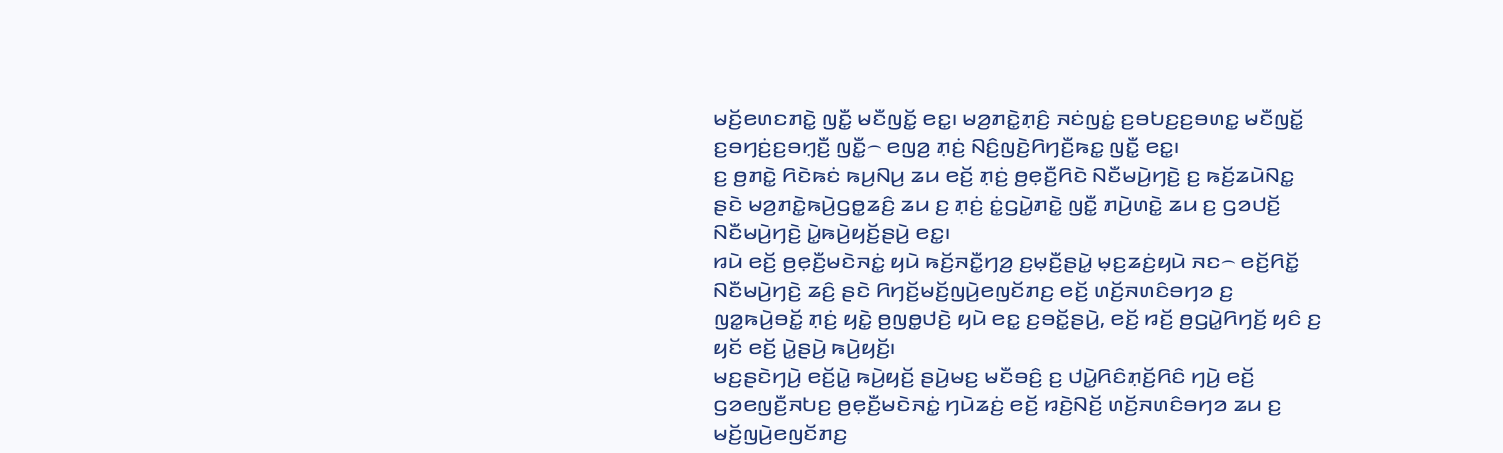ꤗꤢꤩ꤬ꤕꤛꤢꤊꤢꤧ꤭ ꤜꤢꤪ꤭ ꤗꤢꤪꤜꤢꤩ꤭ ꤕꤢ꤭꤯ ꤗꤤ꤬ꤊꤢꤧ꤭ꤊ꤫ꤢꤨ꤬ ꤏꤢꤦꤜꤢꤦ꤭ ꤢ꤬ꤋꤝꤢ꤬ꤢ꤬ꤋꤛꤢ꤭ ꤗꤢꤪꤜꤢꤩ꤭ ꤢ꤬ꤋꤚꤢꤦ꤬ꤢ꤬ꤋꤚ꤫ꤢꤪ꤬ ꤜꤢꤪ꤭꤮ ꤕꤜꤤ꤬ ꤊ꤫ꤢꤦ꤬ ꤡꤢꤨ꤬ꤜꤢꤧ꤬ꤖꤚꤢꤪ꤬ꤒꤢ꤭ ꤜꤢꤪ꤭ ꤕꤢ꤭꤯
ꤢ꤬ ꤥ꤬ꤊꤢꤧ꤭ ꤖꤢꤧꤒꤢꤦ ꤒꤣ꤬ꤡꤣ꤬ ꤘꤣ ꤕꤢꤩ꤬ ꤊ꤫ꤢꤦ꤬ ꤥ꤬ꤕ꤫ꤢꤪ꤬ꤖꤢꤧ ꤡꤢꤪꤗꤣꤧ꤬ꤚꤢꤧ꤬ ꤢ꤬ ꤒꤢꤩ꤬ꤘꤣꤧꤡꤢ꤭ ꤔꤢꤧ ꤗꤤ꤬ꤊꤢꤧ꤭ꤒꤣꤧ꤬ꤞꤥ꤭ꤘꤢꤨ꤬ ꤘꤣ ꤢ꤬ ꤊ꤫ꤢꤦ꤬ ꤢꤦ꤭ꤞꤣꤧ꤭ꤊꤢꤧ꤭ ꤜꤢꤪ꤭ ꤊꤣꤧ꤬ꤛꤢꤧ꤭ ꤘꤣ ꤢ꤬ ꤞꤤꤓꤢꤩ꤬ ꤡꤢꤪꤗꤣꤧ꤬ꤚꤢꤧ꤬ ꤣꤧ꤭ꤒꤣꤧ꤬ꤟꤢꤩ꤬ꤔꤣꤧ꤬ ꤕꤢ꤭꤯
ꤙꤣꤧ ꤕꤢꤩ꤬ ꤥ꤬ꤕ꤫ꤢꤪ꤬ꤗꤢꤧꤏꤢꤦ꤭ ꤟꤣꤧ ꤒꤢꤩ꤬ꤏꤢꤪ꤭ꤚꤤ꤬ ꤢ꤬ꤗ꤫ꤢꤪ꤬ꤔꤣꤧ꤭ ꤗ꤫ꤢ꤬ꤘꤢꤦ꤬ꤟꤣꤧ ꤏꤢ꤮ ꤕꤢꤩ꤬ꤖꤢꤩ꤭ ꤡꤢꤪꤗꤣꤧ꤬ꤚꤢꤧ꤬ ꤘꤢꤨ꤬ ꤔꤢꤧ ꤖꤚꤢꤩ꤬ꤗꤢꤩ꤬ꤜꤣꤧ꤬ꤕꤜꤢꤩꤊꤢ꤬ ꤕꤢꤩ꤬ ꤛꤢꤩ꤬ꤏꤛꤢꤨꤋꤚꤤ ꤢ꤬ ꤜꤤ꤭ꤒꤣꤧ꤬ꤋꤢꤩ꤭ ꤊ꤫ꤢꤦ꤬ ꤟꤢꤧ꤭ ꤥ꤬ꤜꤥ꤭ꤓꤢꤧ꤬ ꤟꤣꤧ ꤕꤢ꤭ ꤢ꤬ꤋꤢꤩ꤭ꤔꤣꤧ꤬, ꤕꤢꤩ꤬ ꤙꤢꤩ꤬ ꤥ꤬ꤞꤣꤧ꤭ꤖꤚꤢꤩ꤬ ꤟꤢꤨ ꤢ꤬ ꤟꤢꤩ ꤕꤢꤩ꤬ ꤣꤧ꤭ꤔꤣꤧ꤬ ꤒꤣꤧ꤬ꤟꤢꤩ꤬꤯
ꤗꤢ꤬ꤔꤢꤧꤚꤣꤧ꤬ ꤕꤢꤩ꤬ꤣꤧ꤭ ꤒꤣꤧ꤬ꤟꤢꤩ꤬ ꤔꤣꤧ꤬ꤗꤢ꤬ ꤗꤢꤪꤋꤢꤨ꤬ ꤢ꤬ ꤓꤣꤧ꤭ꤖꤢꤨꤊ꤫ꤢꤩ꤬ꤖꤢꤨ ꤚꤣꤧ꤬ ꤕꤢꤩ꤬ ꤞꤤꤕꤜꤢꤪ꤬ꤏꤝꤢ꤬ ꤥ꤬ꤕ꤫ꤢꤪ꤬ꤗꤢꤧꤏꤢꤦ꤭ ꤚꤣꤧꤘꤢꤦ꤬ ꤕꤢꤩ꤬ ꤙꤢꤧ꤬ꤡꤢꤩ꤬ ꤛꤢꤩ꤬ꤏꤛꤢꤨꤋꤚꤤ ꤘꤣ ꤢ꤬ ꤗꤢꤩ꤬ꤜꤣꤧ꤬ꤕꤜꤢꤩꤊꤢ꤬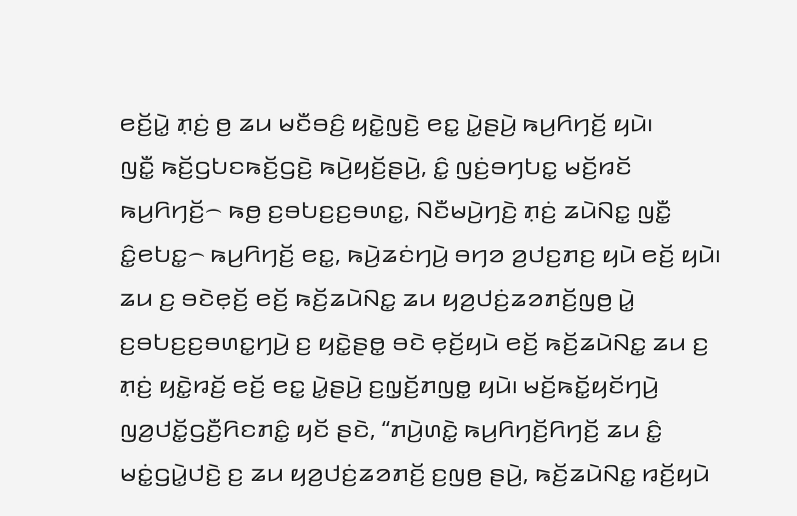ꤕꤢꤩ꤬ꤣꤧ꤭ ꤊ꤫ꤢꤦ꤬ ꤥ꤬ ꤘꤣ ꤗꤢꤪꤋꤢꤨ꤬ ꤟꤢꤧ꤭ꤜꤢꤧ꤬ ꤕꤢ꤭ ꤣꤧ꤭ꤔꤣꤧ꤬ ꤒꤣ꤬ꤖꤚꤢꤩ꤬ ꤟꤣꤧ꤯
ꤜꤢꤪ꤭ ꤒꤢꤩ꤬ꤞꤝꤢꤒꤢꤩ꤬ꤞꤢꤧ꤬ ꤒꤣꤧ꤬ꤟꤢꤩ꤬ꤔꤣꤧ꤬, ꤢꤨ꤭ ꤜꤢꤦ꤬ꤋꤚꤝꤢ꤭ ꤗꤢꤩ꤬ꤙꤢꤩ ꤒꤣ꤬ꤖꤚꤢꤩ꤬꤮ ꤒꤥ꤬ ꤢ꤬ꤋꤝꤢ꤬ꤢ꤬ꤋꤛꤢ꤭, ꤡꤢꤪꤗꤣꤧ꤬ꤚꤢꤧ꤬ ꤊ꤫ꤢꤦ꤬ ꤘꤣꤧꤡꤢ꤭ ꤜꤢꤪ꤭ ꤢꤨ꤭ꤕꤝꤢ꤭꤮ ꤒꤣ꤬ꤖꤚꤢꤩ꤬ ꤕꤢ꤭, ꤒꤣꤧ꤬ꤘꤢꤦꤚꤣꤧ꤬ ꤋꤚꤤ ꤤ꤬ꤓꤢ꤬ꤊꤢ꤬ ꤟꤣꤧ ꤕꤢꤩ꤬ ꤟꤣꤧ꤯ ꤘꤣ ꤢ꤬ ꤋꤢꤧꤕ꤫ꤢꤩ꤬ ꤕꤢꤩ꤬ ꤒꤢꤩ꤬ꤘꤣꤧꤡꤢ꤭ ꤘꤣ ꤟꤤ꤬ꤓꤢꤦ꤬ꤘꤤꤊꤢꤩ꤬ꤜꤥ꤬ ꤣꤧ꤭ ꤢ꤬ꤋꤝꤢ꤬ꤢ꤬ꤋꤛꤢ꤭ꤚꤣꤧ꤬ ꤢ꤬ ꤟꤢꤧ꤭ꤔꤥ꤭ ꤋꤢꤧ ꤕ꤫ꤢꤩ꤬ꤟꤣꤧ ꤕꤢꤩ꤬ ꤒꤢꤩ꤬ꤘꤣꤧꤡꤢ꤭ ꤘꤣ ꤢ꤬ ꤊ꤫ꤢꤦ꤬ ꤟꤢꤧ꤭ꤙꤢꤩ꤬ ꤕꤢꤩ꤬ ꤕꤢ꤭ ꤣꤧ꤭ꤔꤣꤧ꤬ ꤢ꤬ꤜ꤫ꤢꤩ꤬ꤊꤜꤥ꤭ ꤟꤣꤧ꤯ ꤗꤢꤩ꤬ꤒꤢꤩ꤭ꤟꤢꤩꤚꤣꤧ꤬ ꤜꤤ꤬ꤓꤢꤩ꤭ꤞꤢꤪ꤬ꤖꤢꤊꤢꤨ꤭ ꤟꤢꤩ ꤔꤢꤧ, “ꤊꤣꤧ꤬ꤛꤢꤧ꤭ ꤒꤣ꤬ꤖꤚꤢꤩ꤬ꤖꤚꤢꤩ꤬ ꤘꤣ ꤢꤨ꤭ ꤗꤢꤦ꤭ꤞꤣꤧ꤭ꤓꤢꤧ꤬ ꤢ꤬ ꤘꤣ ꤟꤤ꤬ꤓꤢꤦ꤬ꤘꤤꤊꤢꤩ꤬ ꤢ꤬ꤜꤥ꤬ ꤔꤣꤧ꤬, ꤒꤢꤩ꤬ꤘꤣꤧꤡꤢ꤭ ꤙꤢꤩ꤬ꤟꤣꤧ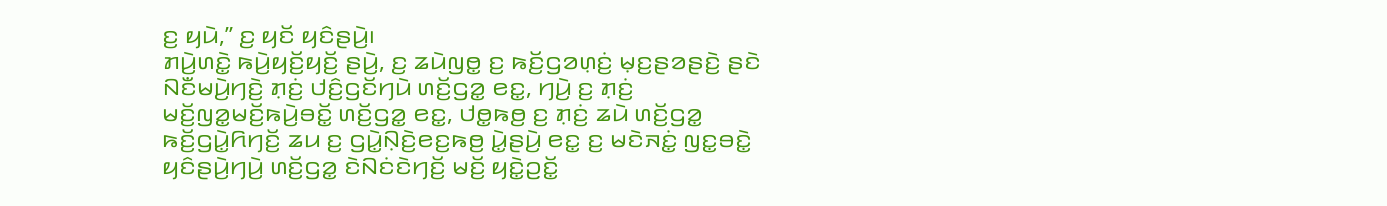ꤢ꤬ ꤟꤣꤧ,” ꤢ꤬ ꤟꤢꤩ ꤟꤢꤨꤔꤣꤧ꤬꤯
ꤊꤣꤧ꤬ꤛꤢꤧ꤭ ꤒꤣꤧ꤬ꤟꤢꤩ꤬ꤟꤢꤩ꤬ ꤔꤣꤧ꤬, ꤢ꤬ ꤘꤣꤧꤜꤥ꤭ ꤢ꤬ ꤒꤢꤩ꤬ꤞꤤꤛ꤫ꤢꤦ꤬ ꤗ꤫ꤢ꤬ꤔꤤꤔꤢꤧ꤬ ꤔꤢꤧ ꤡꤢꤪꤗꤣꤧ꤬ꤚꤢꤧ꤬ ꤊ꤫ꤢꤦ꤬ ꤓꤢꤨ꤬ꤞꤢꤩꤚꤣꤧ ꤛꤢꤩ꤬ꤞꤤ꤭ ꤕꤢ꤭, ꤚꤣꤧ꤬ ꤢ꤬ ꤊ꤫ꤢꤦ꤬ ꤗꤢꤩ꤬ꤜꤤ꤭ꤗꤢꤩ꤬ꤒꤣꤧ꤬ꤋꤢꤩ꤭ ꤛꤢꤩ꤬ꤞꤤ꤭ ꤕꤢ꤭, ꤓꤥ꤭ꤒꤥ꤬ ꤢ꤬ ꤊ꤫ꤢꤦ꤬ ꤘꤣꤧ ꤛꤢꤩ꤬ꤞꤤ꤭ ꤒꤢꤩ꤬ꤞꤣꤧ꤭ꤖꤚꤢꤩ꤬ ꤘꤣ ꤢ꤬ ꤞꤣꤧ꤭ꤡ꤫ꤢꤧ꤬ꤕꤢ꤬ꤒꤥ꤬ ꤣꤧ꤭ꤔꤣꤧ꤬ ꤕꤢ꤭ ꤢ꤬ ꤗꤢꤧꤏꤢꤦ꤭ ꤜꤢ꤭ꤋꤢꤧ꤭ ꤟꤢꤨꤔꤣꤧ꤬ꤚꤣꤧ꤬ ꤛꤢꤩ꤬ꤞꤤ꤭ ꤢꤧꤡꤢꤦꤢꤧꤚꤢꤩ꤬ ꤗꤢꤩ꤬ ꤟꤢꤧ꤭ꤑꤢꤩ꤭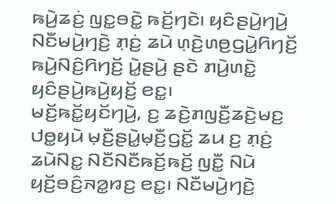ꤒꤣꤧ꤬ꤘꤢꤦ꤬ ꤜꤢ꤭ꤋꤢꤧ꤭ ꤒꤢꤩ꤬ꤚꤢꤧ꤯ ꤟꤢꤨꤔꤣꤧ꤬ꤚꤣꤧ꤬ ꤡꤢꤪꤗꤣꤧ꤬ꤚꤢꤧ꤬ ꤊ꤫ꤢꤦ꤬ ꤘꤣꤧ ꤛ꤫ꤢꤧ꤬ꤛꤥ꤬ꤞꤣꤧ꤭ꤖꤚꤢꤩ꤬ ꤒꤣꤧ꤬ꤡꤢꤨ꤬ꤖꤚꤢꤩ꤬ ꤣꤧ꤭ꤔꤣꤧ꤬ ꤔꤢꤧ ꤊꤣꤧ꤬ꤛꤢꤧ꤭ ꤟꤢꤨꤔꤣꤧ꤬ꤒꤣꤧ꤬ꤟꤢꤩ꤬ ꤕꤢ꤭꤯
ꤗꤢꤩ꤬ꤒꤢꤩ꤭ꤟꤢꤩꤚꤣꤧ꤬, ꤢ꤬ ꤘꤢꤧ꤬ꤊꤜꤢꤪ꤬ꤘꤢꤧ꤬ꤗꤢ꤬ ꤓꤥ꤭ꤟꤣꤧ ꤗ꤫ꤢꤪ꤬ꤔꤣꤧ꤭ꤗ꤫ꤢꤪ꤬ꤞꤢꤩ꤭ ꤘꤣ ꤢ꤬ ꤊ꤫ꤢꤦ꤬ ꤘꤣꤧꤡꤢ꤭ ꤡꤢꤪꤡꤢꤪꤒꤢꤩ꤬ꤒꤢꤩ꤬ ꤜꤢꤪ꤭ ꤡꤣꤧ ꤟꤢꤩ꤬ꤋꤢꤨ꤬ꤏꤤ꤭ꤙꤢ꤬ ꤕꤢ꤭꤯ ꤡꤢꤪꤗꤣꤧ꤬ꤚꤢꤧ꤬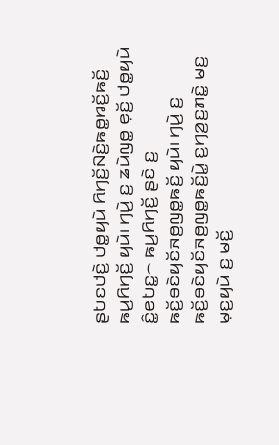ꤔꤝꤢꤓꤢꤧ꤬ ꤓꤥ꤭ꤟꤣꤧ ꤖꤚꤢꤩ꤬ꤡꤢꤧ꤬ꤒꤥ꤭ꤙꤢꤩ꤬ꤒꤢꤩ꤬ ꤒꤣ꤬ꤖꤚꤢꤩ꤬ ꤟꤣꤧ꤯ ꤚꤣꤧ꤬ ꤢ꤬ ꤘꤣꤧꤜꤥ꤭ ꤕ꤫ꤢꤩ꤬ ꤓꤥ꤭ꤟꤣꤧ ꤢꤨ꤭ꤕꤝꤢ꤭꤮ ꤒꤣ꤬ꤖꤚꤢꤩ꤬ ꤔꤢꤧ ꤢ꤬ ꤒꤢꤩ꤬ꤋꤢꤧꤟꤢꤩꤏꤥ꤬ꤜꤥ꤭ꤒꤢꤩ꤬ ꤟꤣꤧ꤯ ꤚꤣꤧ꤬ ꤢ꤬ ꤒꤢꤩ꤬ꤋꤢꤧꤟꤢꤩꤏꤥ꤬ꤜꤥ꤭ꤒꤢꤩ꤬ꤣꤧ꤭ ꤢ꤬ꤚꤤ꤬ꤢ꤬ꤊꤢꤧ꤭ ꤗꤢ꤬ ꤗ꤫ꤢ꤬ꤟꤣꤧ ꤢ꤬ ꤗꤢꤩ꤬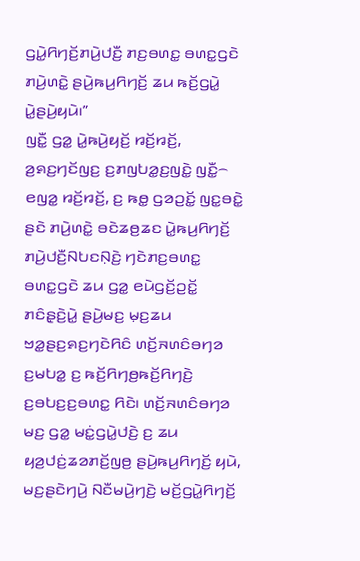ꤞꤣꤧ꤭ꤖꤚꤢꤩ꤬ꤊꤣꤧ꤬ꤓꤢꤪ꤬ ꤊꤢ꤬ꤋꤛꤢ꤭ ꤋꤛꤢ꤭ꤞꤢꤧ ꤊꤣꤧ꤬ꤛꤢꤧ꤭ ꤔꤣꤧ꤬ꤒꤣ꤬ꤖꤚꤢꤩ꤬ ꤘꤣ ꤒꤢꤩ꤬ꤞꤣꤧ꤭ ꤣꤧ꤭ꤔꤣꤧ꤬ꤟꤣꤧ꤯”
ꤜꤢꤪ꤭ ꤞꤤ꤭ ꤣꤧ꤭ꤒꤣꤧ꤬ꤟꤢꤩ꤬ ꤙꤢꤩ꤬ꤙꤢꤩ꤬, ꤤ꤬ꤎꤢ꤬ꤚꤢꤩꤜꤢ꤬ ꤢ꤬ꤊꤜꤝꤤ꤭ꤢ꤬ꤜꤢꤧ꤭ ꤜꤢꤪ꤭꤮ ꤕꤜꤤ꤭ ꤙꤢꤩ꤬ꤙꤢꤩ꤬, ꤢ꤬ ꤒꤥ꤭ ꤞꤤꤑꤢꤩ꤭ ꤜꤢ꤭ꤋꤢꤧ꤭ ꤔꤢꤧ ꤊꤣꤧ꤬ꤛꤢꤧ꤭ ꤋꤢꤧꤘꤥ꤬ꤘꤢ ꤣꤧ꤭ꤒꤣ꤬ꤖꤚꤢꤩ꤬ ꤊꤣꤧ꤬ꤓꤢꤪ꤬ꤡꤝꤢꤡ꤫ꤢꤧ꤬ ꤚꤢꤧꤊꤢ꤬ꤋꤛꤢ꤭ ꤋꤛꤢ꤭ꤞꤢꤧ ꤘꤣ ꤞꤤ꤭ ꤕꤣꤧꤞꤢꤩ꤬ꤑꤢꤩ꤭ ꤊꤢꤨꤔ꤫ꤢꤧ꤬ꤣꤧ꤭ ꤔꤣꤧ꤬ꤗꤢ꤬ ꤗ꤫ꤢ꤬ꤘꤣ ꤠꤤ꤭ꤔꤢ꤬ꤎꤢ꤬ꤚꤢꤧꤖꤢꤨ ꤛꤢꤩ꤬ꤏꤛꤢꤨꤋꤚꤤ ꤢ꤬ꤗꤝꤤ꤭ ꤢ꤬ ꤒꤢꤩ꤬ꤖꤚꤥ꤬ꤒꤢꤩ꤬ꤖꤚꤢꤧ꤬ ꤢ꤬ꤋꤝꤢ꤬ꤢ꤬ꤋꤛꤢ꤭ ꤖꤢꤧ꤯ ꤛꤢꤩ꤬ꤏꤛꤢꤨꤋꤚꤤ ꤗꤢ꤬ ꤞꤤ꤭ ꤗꤢꤦ꤭ꤞꤣꤧ꤭ꤓꤢꤧ꤬ ꤢ꤬ ꤘꤣ ꤟꤤ꤬ꤓꤢꤦ꤬ꤘꤤꤊꤢꤩ꤬ꤜꤥ꤬ ꤔꤣꤧ꤬ꤒꤣ꤬ꤖꤚꤢꤩ꤬ ꤟꤣꤧ, ꤗꤢ꤬ꤔꤢꤧꤚꤣꤧ꤬ ꤡꤢꤪꤗꤣꤧ꤬ꤚꤢꤧ꤬ ꤗꤢꤩ꤬ꤞꤣꤧ꤭ꤖꤚꤢꤩ꤬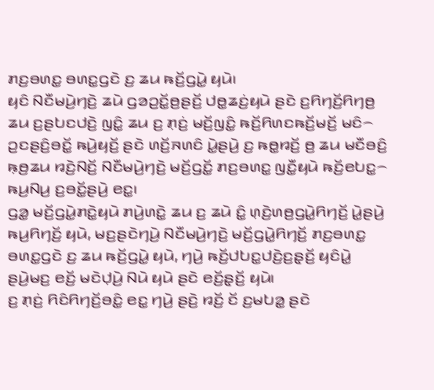ꤊꤢ꤬ꤋꤛꤢ꤭ ꤋꤛꤢ꤭ꤞꤢꤧ ꤢ꤬ ꤘꤣ ꤒꤢꤩ꤬ꤞꤣꤧ꤭ ꤟꤣꤧ꤯
ꤟꤢꤨ ꤡꤢꤪꤗꤣꤧ꤬ꤚꤢꤧ꤬ ꤘꤣꤧ ꤞꤤꤑꤢꤩ꤭ꤥ꤬ꤔꤢꤩ꤬ ꤓꤥ꤭ꤘꤢꤦ꤬ꤟꤣꤧ ꤔꤢꤧ ꤢ꤬ꤖꤚꤢꤩ꤬ꤖꤚꤥ꤬ ꤘꤣ ꤢ꤬ꤔꤝꤢꤓꤢꤧ꤬ ꤜꤢꤨ꤭ ꤘꤣ ꤢ꤬ ꤊ꤫ꤢꤦ꤬ ꤗꤢꤩ꤬ꤜꤢꤨ꤭ ꤒꤢꤩ꤬ꤖꤛꤢꤒꤢꤩ꤬ꤗꤢꤩ꤬ ꤗꤢꤨ꤮ ꤑꤢꤔꤢꤨ꤬ꤋꤢꤩ꤭ ꤒꤣꤧ꤬ꤟꤢꤩ꤬ ꤔꤢꤧ ꤛꤢꤩ꤬ꤏꤛꤢꤨ ꤣꤧ꤭ꤔꤣꤧ꤬ ꤢ꤬ ꤒꤥ꤭ꤙꤢꤩ꤬ ꤥ꤬ ꤘꤣ ꤗꤢꤪꤋꤢꤨ꤬ ꤒ꤫ꤥ꤬ꤘꤣ ꤙꤢꤧ꤬ꤡꤢꤩ꤬ ꤡꤢꤪꤗꤣꤧ꤬ꤚꤢꤧ꤬ ꤗꤢꤩ꤬ꤞꤢꤩ꤭ ꤊꤢ꤬ꤋꤛꤢ꤭ ꤜꤢꤪ꤭ꤟꤣꤧ ꤒꤢꤩ꤬ꤕꤝꤢ꤭꤮ ꤒꤣ꤬ꤡꤣ꤬ ꤢ꤬ꤋꤢꤩ꤭ꤔꤣꤧ꤬ ꤕꤢ꤭꤯
ꤞꤤ꤭ ꤗꤢꤩ꤬ꤞꤣꤧ꤭ꤊꤢꤧ꤭ꤟꤣꤧ ꤊꤣꤧ꤬ꤛꤢꤧ꤭ ꤘꤣ ꤢ꤬ ꤘꤣꤧ ꤢꤨ꤭ ꤛ꤫ꤢꤧ꤬ꤛꤥ꤬ꤞꤣꤧ꤭ꤖꤚꤢꤩ꤬ ꤣꤧ꤭ꤔꤣꤧ꤬ ꤒꤣ꤬ꤖꤚꤢꤩ꤬ ꤟꤣꤧ, ꤗꤢ꤬ꤔꤢꤧꤚꤣꤧ꤬ ꤡꤢꤪꤗꤣꤧ꤬ꤚꤢꤧ꤬ ꤗꤢꤩ꤬ꤞꤣꤧ꤭ꤖꤚꤢꤩ꤬ ꤊꤢ꤬ꤋꤛꤢ꤭ ꤋꤛꤢ꤭ꤞꤢꤧ ꤢ꤬ ꤘꤣ ꤒꤢꤩ꤬ꤞꤣꤧ꤭ ꤟꤣꤧ, ꤚꤣꤧ꤬ ꤒꤢꤩ꤬ꤓꤝꤢ꤭ꤓꤢꤧ꤬ꤢ꤬ꤔ꤫ꤢꤩ꤬ ꤟꤢꤨꤣꤧ꤭ ꤔꤣꤧ꤬ꤗꤢ꤬ ꤕꤢꤩ꤬ ꤗꤢꤧꤓ꤫ꤣꤧ꤬ ꤡꤣꤧ ꤟꤣꤧ ꤔꤢꤧ ꤕꤢꤩ꤬ꤔ꤫ꤢꤩ꤬ ꤟꤣꤧ꤯
ꤢ꤬ ꤊ꤫ꤢꤦ꤬ ꤖꤢꤨꤖꤚꤢꤩ꤬ꤋꤢꤨ꤭ ꤕꤢ꤭ ꤚꤣꤧ꤬ ꤔꤢꤧ꤬ ꤙꤢꤩ꤬ ꤢꤩ ꤢ꤬ꤗꤝꤤ꤭ ꤔꤢꤧ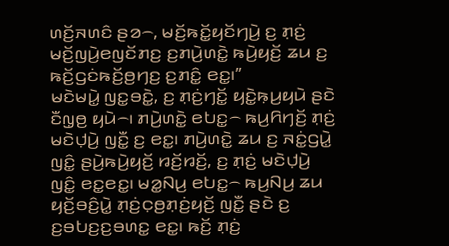ꤛꤢꤩ꤬ꤏꤛꤢꤨ ꤔꤤ꤮, ꤗꤢꤩ꤬ꤒꤢꤩ꤭ꤟꤢꤩꤚꤣꤧ꤬ ꤢ꤬ ꤊ꤫ꤢꤦ꤬ ꤗꤢꤩ꤬ꤜꤣꤧ꤬ꤕꤜꤢꤩꤊꤢ꤬ ꤢ꤬ꤊꤣꤧ꤬ꤛꤢꤧ꤭ ꤒꤣꤧ꤬ꤟꤢꤩ꤬ ꤘꤣ ꤢ꤬ ꤒꤢꤩ꤬ꤞꤢꤦꤒꤢꤩ꤬ꤥ꤬ꤚꤢ꤬ ꤢ꤬ꤊꤢꤨ꤭ ꤕꤢ꤭꤯”
ꤗꤢꤧꤗꤣꤧ꤭ ꤜꤢ꤭ꤋꤢꤧ꤭, ꤢ꤬ ꤊ꤫ꤢꤦ꤬ꤚꤢꤩ꤭ ꤟꤢꤧ꤭ꤒ꤫ꤣ꤬ꤟꤣꤧ ꤔꤢꤧ ꤢꤪꤜ꤫ꤥ꤬ ꤟꤣꤧ꤮꤯ ꤊꤣꤧ꤬ꤛꤢꤧ꤭ ꤕꤝꤢ꤭꤮ ꤒꤣ꤬ꤖꤚꤢꤩ꤬ ꤊ꤫ꤢꤦ꤬ ꤗꤢꤧꤓ꤫ꤣꤧ꤬ ꤜꤢꤪ꤭ ꤢ꤬ ꤕꤢ꤭꤯ ꤊꤣꤧ꤬ꤛꤢꤧ꤭ ꤘꤣ ꤢ꤬ ꤏꤢꤦ꤭ꤞꤣꤧ꤭ ꤜꤢꤨ꤭ ꤔꤣꤧ꤬ꤒꤣꤧ꤬ꤟꤢꤩ꤬ ꤙꤢꤩ꤬ꤙꤢꤩ꤬, ꤢ꤬ ꤊ꤫ꤢꤦ꤬ ꤗꤢꤧꤓ꤫ꤣꤧ꤬ ꤜꤢꤨ꤭ ꤕꤢ꤭ꤕꤢ꤭꤯ ꤗꤤ꤭ꤡꤣ꤬ ꤕꤝꤢ꤭꤮ ꤒꤣ꤬ꤡꤣ꤬ ꤘꤣ ꤟꤢꤩ꤬ꤋꤢꤨ꤬ꤣꤧ꤭ ꤊ꤫ꤢꤦ꤬ꤍ꤫ꤥ꤬ꤊ꤫ꤢꤦ꤬ꤟꤢꤩ꤬ ꤜꤢꤪ꤭ ꤔꤢꤧ ꤢ꤬ ꤢ꤬ꤋꤝꤢ꤬ꤢ꤬ꤋꤛꤢ꤭ ꤕꤢ꤭꤯ ꤒꤢꤩ꤬ ꤊ꤫ꤢꤦ꤬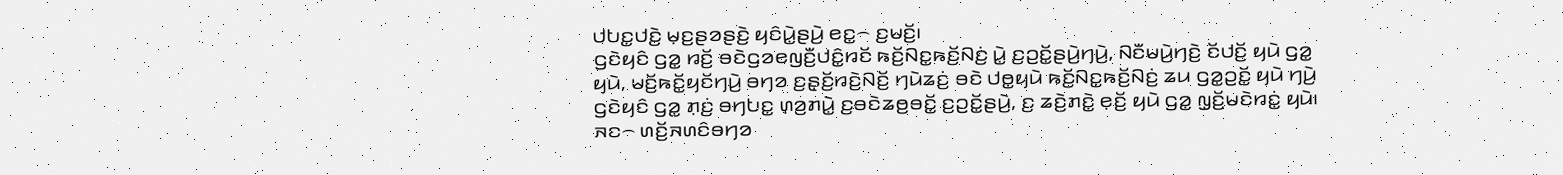ꤓꤝꤢ꤭ꤓꤢꤧ꤬ ꤗ꤫ꤢ꤬ꤔꤤꤔꤢꤧ꤬ ꤟꤢꤨꤣꤧ꤭ꤔꤣꤧ꤬ ꤕꤢ꤭꤮ ꤢ꤬ꤗꤢꤩ꤬꤯
ꤞꤢꤧꤟꤢꤨ ꤞꤤ꤭ ꤙꤢꤩ꤬ ꤋꤢꤧꤞꤤꤕꤜꤢꤪ꤬ꤓꤢꤨ꤭ꤙꤢꤩ ꤒꤢꤩ꤬ꤡꤢ꤭ꤒꤢꤩ꤬ꤡꤢꤦ꤬ ꤣꤧ꤭ ꤢ꤬ꤑꤢꤩ꤭ꤔꤣꤧ꤬ꤚꤣꤧ꤬, ꤡꤢꤪꤗꤣꤧ꤬ꤚꤢꤧ꤬ ꤢꤩꤓꤢꤩ꤬ ꤟꤣꤧ ꤞꤤ꤭ ꤟꤣꤧ, ꤗꤢꤩ꤬ꤒꤢꤩ꤭ꤟꤢꤩꤚꤣꤧ꤬ ꤋꤚꤤ ꤢ꤬ꤔ꤫ꤢꤩ꤬ꤙꤢꤧ꤬ꤡꤢꤩ꤬ ꤚꤣꤧꤘꤢꤦ꤬ ꤋꤢꤧ ꤓꤥ꤭ꤟꤣꤧ ꤒꤢꤩ꤬ꤡꤢ꤭ꤒꤢꤩ꤬ꤡꤢꤦ꤬ ꤘꤣ ꤞꤤ꤭ꤑꤢꤩ꤭ ꤟꤣꤧ ꤚꤣꤧ꤬ ꤞꤢꤧꤟꤢꤨ ꤞꤤ꤭ ꤊ꤫ꤢꤦ꤬ ꤋꤚꤝꤢ꤭ ꤛ꤫ꤤ꤬ꤊꤣꤧ꤭ ꤢ꤬ꤋꤢꤧꤘꤥ꤬ꤋꤢꤩ꤭ ꤢ꤬ꤑꤢꤩ꤭ꤔꤣꤧ꤬, ꤢ꤬ ꤘꤢꤧ꤬ꤊꤢꤧ꤭ ꤕ꤫ꤢꤩ꤬ ꤟꤣꤧ ꤞꤤ꤭ ꤜ꤫ꤢꤩ꤬ꤗꤢꤧꤙꤢꤦ꤭ ꤟꤣꤧ꤯
ꤏꤢ꤮ ꤛꤢꤩ꤬ꤏꤛꤢꤨꤋꤚꤤ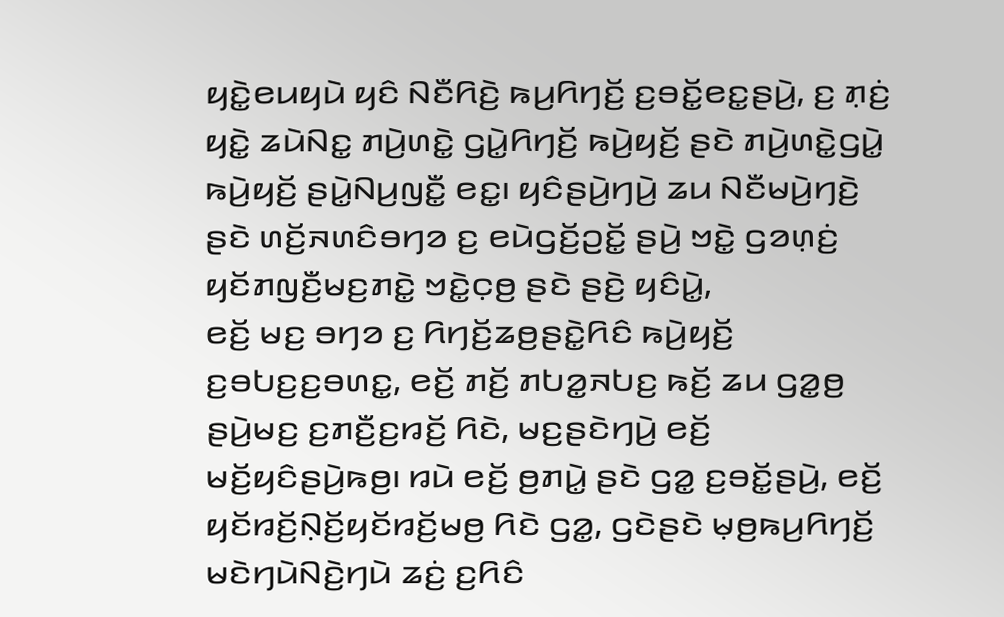ꤟꤢꤧ꤭ꤕꤣꤟꤣꤧ ꤟꤢꤨ ꤡꤢꤪꤖꤢꤧ꤬ ꤒꤣ꤬ꤖꤚꤢꤩ꤬ ꤢ꤬ꤋꤢꤩ꤭ꤕꤢ꤭ꤔꤣꤧ꤬, ꤢ꤬ ꤊ꤫ꤢꤦ꤬ ꤟꤢꤧ꤭ ꤘꤣꤧꤡꤢ꤭ ꤊꤣꤧ꤬ꤛꤢꤧ꤭ ꤞꤣꤧ꤭ꤖꤚꤢꤩ꤬ ꤒꤣꤧ꤬ꤟꤢꤩ꤬ ꤔꤢꤧ ꤊꤣꤧ꤬ꤛꤢꤧ꤭ꤞꤣꤧ꤭ ꤒꤣꤧ꤬ꤟꤢꤩ꤬ ꤔꤣꤧ꤭ꤡꤣ꤬ꤜꤢꤪ꤭ ꤕꤢ꤭꤯ ꤟꤢꤨꤔꤣꤧ꤬ꤚꤣꤧ꤬ ꤘꤣ ꤡꤢꤪꤗꤣꤧ꤬ꤚꤢꤧ꤬ ꤔꤢꤧ ꤛꤢꤩ꤬ꤏꤛꤢꤨꤋꤚꤤ ꤢ꤬ ꤕꤣꤧꤞꤢꤩ꤬ꤑꤢꤩ꤭ ꤔꤣꤧ꤬ ꤠꤢꤧ꤭ ꤞꤤꤛ꤫ꤢꤦ꤬ ꤟꤢꤩꤊꤜꤢꤪ꤬ꤗꤢ꤬ꤊꤢꤧ꤭ ꤠꤢꤧ꤭ꤍ꤫ꤥ꤬ ꤔꤢꤧ ꤔꤢꤧ꤬ ꤟꤢꤨꤣꤧ꤭,
ꤕꤢꤩ꤬ ꤗꤢ꤬ ꤋꤚꤤ ꤢ꤬ ꤖꤚꤢꤩ꤬ꤘꤥ꤬ꤔꤢꤧ꤭ꤖꤢꤨ ꤒꤣꤧ꤬ꤟꤢꤩ꤬ ꤢ꤬ꤋꤝꤢ꤬ꤢ꤬ꤋꤛꤢ꤭, ꤕꤢꤩ꤬ ꤊꤢꤩ꤬ ꤊꤝꤤ꤭ꤏꤝꤢ꤬ ꤒꤢꤩ꤬ ꤘꤣ ꤞꤤ꤭ꤥ꤬ ꤔꤣꤧ꤬ꤗꤢ꤬ ꤢ꤬ꤊꤢꤪ꤬ꤢ꤬ꤙꤢꤩ꤬ ꤖꤢꤧ, ꤗꤢ꤬ꤔꤢꤧꤚꤣꤧ꤬ ꤕꤢꤩ꤬ ꤗꤢꤩ꤬ꤟꤢꤨꤔꤣꤧ꤬ꤒꤥ꤬꤯ ꤙꤣꤧ ꤕꤢꤩ꤬ ꤥ꤬ꤊꤣꤧ꤭ ꤔꤢꤧ ꤞꤤ꤭ ꤢ꤬ꤋꤢꤩ꤭ꤔꤣꤧ꤬, ꤕꤢꤩ꤬ ꤟꤢꤩꤙꤢꤩ꤬ꤡ꤫ꤢꤩ꤬ꤟꤢꤩꤙꤢꤩ꤬ꤗꤥ꤬ ꤖꤢꤧ ꤞꤤ꤭, ꤞꤢꤧꤔꤢꤧ ꤗ꤫ꤥ꤬ꤒꤣ꤬ꤖꤚꤢꤩ꤬ ꤗꤢꤧꤚꤣꤧꤡꤢꤧ꤬ꤚꤣꤧ ꤘꤢꤦ꤬ ꤢ꤬ꤖꤢꤨ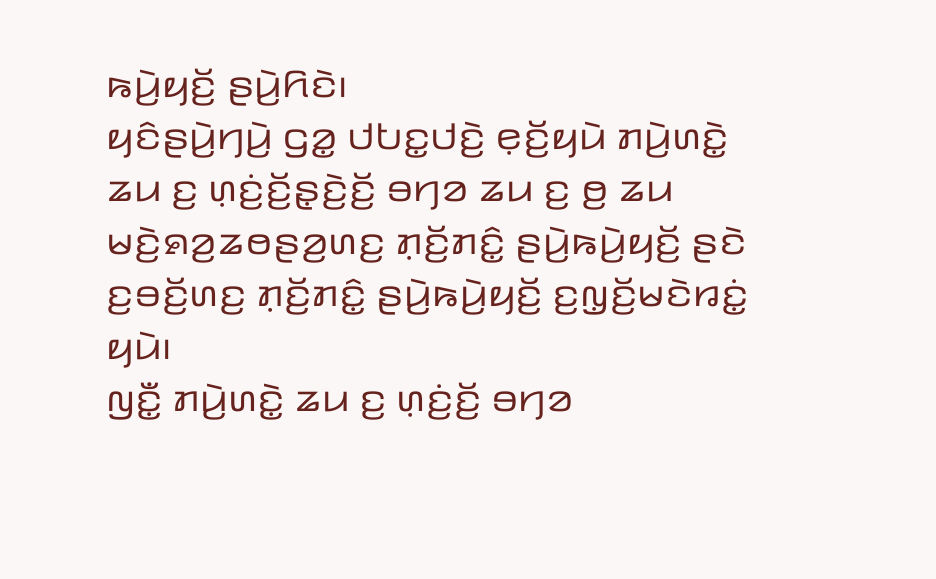ꤒꤣꤧ꤬ꤟꤢꤩ꤬ ꤔꤣꤧ꤬ꤖꤢꤧ꤯
ꤟꤢꤨꤔꤣꤧ꤬ꤚꤣꤧ꤬ ꤞꤤ꤭ ꤓꤝꤢ꤭ꤓꤢꤧ꤬ ꤕ꤫ꤢꤩ꤬ꤟꤣꤧ ꤊꤣꤧ꤬ꤛꤢꤧ꤭ ꤘꤣ ꤢ꤬ ꤛ꤫ꤢꤦ꤬ꤢꤩ꤬ꤔ꤫ꤢꤧ꤬ꤢꤩ꤬ ꤋꤚꤤ ꤘꤣ ꤢ꤬ ꤥ꤬ ꤘꤣ ꤗꤢꤧ꤬ꤎꤤ꤬ꤘꤥꤔꤤ꤬ꤛꤢ꤬ ꤊ꤫ꤢꤩ꤬ꤊꤢꤨ꤭ ꤔꤣꤧ꤬ꤒꤣꤧ꤬ꤟꤢꤩ꤬ ꤔꤢꤧ ꤢ꤬ꤋꤢꤩ꤬ꤛꤢ꤬ ꤊ꤫ꤢꤩ꤬ꤊꤢꤨ꤭ ꤔꤣꤧ꤬ꤒꤣꤧ꤬ꤟꤢꤩ꤬ ꤢ꤬ꤜ꤫ꤢꤩ꤬ꤗꤢꤧꤙꤢꤦ꤭ ꤟꤣꤧ꤯
ꤜꤢꤪ꤭ ꤊꤣꤧ꤬ꤛꤢꤧ꤭ ꤘꤣ ꤢ꤬ ꤛ꤫ꤢꤦ꤬ꤢꤩ꤬ ꤋꤚꤤ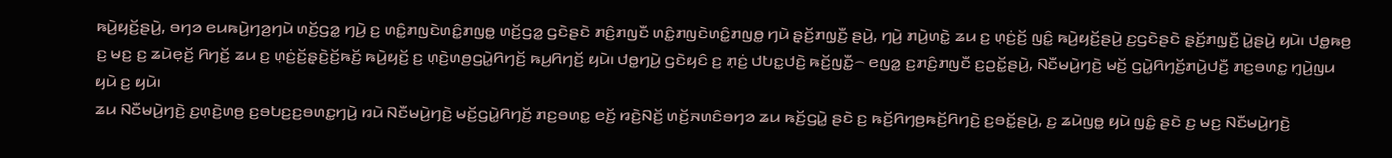ꤒꤣꤧ꤬ꤟꤢꤩ꤬ꤔꤣꤧ꤬, ꤋꤚꤤ ꤕꤣꤒꤣꤧ꤬ꤚꤤ꤬ꤚꤣꤧ ꤛꤢꤩ꤬ꤞꤤ꤭ ꤚꤣꤧ꤬ ꤢ꤬ ꤛꤢꤨ꤭ꤊꤜꤢꤧꤛꤢꤨ꤭ꤊꤜꤥ꤭ ꤛꤢꤩ꤬ꤞꤤ꤭ ꤞꤢꤧꤔꤢꤧ ꤊꤢꤨ꤬ꤊꤜꤢꤪ ꤛꤢꤨ꤭ꤊꤜꤢꤧꤛꤢꤨ꤭ꤊꤜꤥ꤭ ꤚꤣꤧ ꤔ꤫ꤢꤩ꤬ꤊꤜ꤫ꤢꤪ꤬ ꤔꤣꤧ꤬, ꤚꤣꤧ꤬ ꤊꤣꤧ꤬ꤛꤢꤧ꤭ ꤘꤣ ꤢ꤬ ꤛ꤫ꤢꤦ꤬ꤢꤩ꤬ ꤜꤢꤨ꤭ ꤒꤣꤧ꤬ꤟꤢꤩ꤬ꤔꤣꤧ꤬ ꤢ꤬ꤞꤢꤧꤔꤢꤧ ꤔ꤫ꤢꤩ꤬ꤊꤜ꤫ꤢꤪ꤬ ꤣꤧ꤭ꤔꤣꤧ꤬ ꤟꤣꤧ꤯ ꤓꤥ꤭ꤒꤥ꤬ ꤢ꤬ ꤗꤢ꤬ ꤢ꤬ ꤘꤣꤧꤕ꤫ꤢꤩ꤬ ꤖꤚꤢꤩ꤬ ꤘꤣ ꤢ꤬ ꤛ꤫ꤢꤦ꤬ꤢꤩ꤬ꤔ꤫ꤢꤧ꤬ꤢꤩ꤬ꤒꤢꤩ꤬ ꤒꤣꤧ꤬ꤟꤢꤩ꤬ ꤢ꤬ ꤛ꤫ꤢꤧ꤬ꤛꤥ꤬ꤞꤣꤧ꤭ꤖꤚꤢꤩ꤬ ꤒꤣ꤬ꤖꤚꤢꤩ꤬ ꤟꤣꤧ꤯ ꤓꤥ꤭ꤚꤣꤧ꤬ ꤞꤢꤧꤟꤢꤨ ꤢ꤬ ꤊ꤫ꤢꤦ꤬ ꤓꤝꤢ꤭ꤓꤢꤧ꤬ ꤒꤢꤩ꤬ꤜꤢꤪ꤭꤮ ꤕꤜꤤ꤭ ꤢ꤬ꤊꤢꤨ꤬ꤊꤜꤢꤪ ꤢ꤬ꤑꤢꤩ꤭ꤔꤣꤧ꤬, ꤡꤢꤪꤗꤣꤧ꤬ꤚꤢꤧ꤬ ꤗꤢꤩ꤬ ꤞꤣꤧ꤭ꤖꤚꤢꤩ꤬ꤊꤣꤧ꤬ꤓꤢꤪ꤬ ꤊꤢ꤬ꤋꤛꤢ꤭ ꤚ꤫ꤣꤧ꤬ꤜꤣ ꤟꤣꤧ ꤢ꤬ ꤟꤣꤧ꤯
ꤘꤣ ꤡꤢꤪꤗꤣꤧ꤬ꤚꤢꤧ꤬ ꤢ꤬ꤛ꤫ꤢꤧ꤬ꤛꤥ꤬ ꤢ꤬ꤋꤝꤢ꤬ꤢ꤬ꤋꤛꤢ꤭ꤚꤣꤧ꤬ ꤙꤣꤧ ꤡꤢꤪꤗꤣꤧ꤬ꤚꤢꤧ꤬ ꤗꤢꤩ꤬ꤞꤣꤧ꤭ꤖꤚꤢꤩ꤬ ꤊꤢ꤬ꤋꤛꤢ꤭ ꤕꤢꤩ꤬ ꤙꤢꤧ꤬ꤡꤢꤩ꤬ ꤛꤢꤩ꤬ꤏꤛꤢꤨꤋꤚꤤ ꤘꤣ ꤒꤢꤩ꤬ꤞꤣꤧ꤭ ꤔꤢꤧ ꤢ꤬ ꤒꤢꤩ꤬ꤖꤚꤥ꤬ꤒꤢꤩ꤬ꤖꤚꤢꤧ꤬ ꤢ꤬ꤋꤢꤩ꤭ꤔꤣꤧ꤬, ꤢ꤬ ꤘꤣꤧꤜꤥ꤭ ꤟꤣꤧ ꤜꤢꤨ꤭ ꤔꤢꤧ ꤢ꤬ ꤗꤢ꤬ ꤡꤢꤪꤗꤣꤧ꤬ꤚꤢꤧ꤬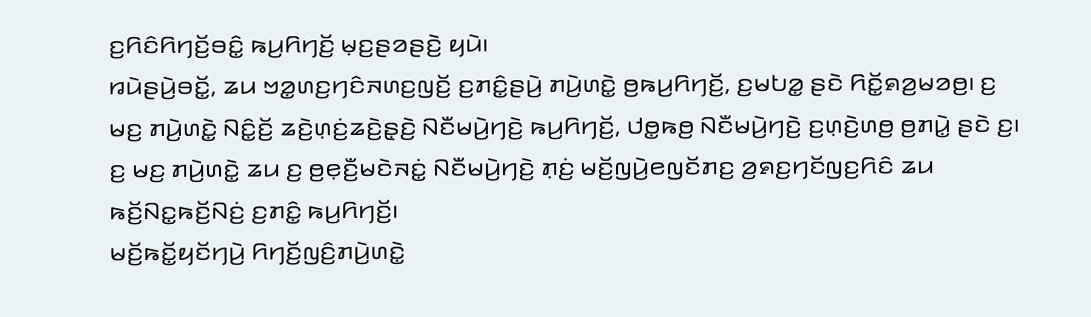ꤢ꤬ꤖꤢꤨꤖꤚꤢꤩ꤬ꤋꤢꤨ꤭ ꤒꤣ꤬ꤖꤚꤢꤩ꤬ ꤗ꤫ꤢ꤬ꤔꤤꤔꤢꤧ꤬ ꤟꤣꤧ꤯
ꤙꤣꤧꤔꤣꤧ꤬ꤋꤢꤩ꤭, ꤘꤣ ꤠꤤ꤭ꤛꤢ꤬ꤚꤢꤨꤏꤛꤢ꤬ꤜꤢꤩ꤬ ꤢ꤬ꤊꤢꤨ꤭ꤔꤣꤧ꤬ ꤊꤣꤧ꤬ꤛꤢꤧ꤭ ꤥ꤬ꤒꤣ꤬ꤖꤚꤢꤩ꤬, ꤢ꤬ꤗꤝꤤ꤭ ꤔꤢꤧ ꤖꤢꤩ꤭ꤎꤤ꤬ꤗꤤꤥ꤬꤯ ꤢ꤬ ꤗꤢ꤬ ꤊꤣꤧ꤬ꤛꤢꤧ꤭ ꤡꤢꤨ꤭ꤢꤩ꤬ ꤘꤢꤧ꤬ꤛ꤫ꤢꤦ꤬ꤘꤢꤧ꤬ꤔ꤫ꤢꤧ꤬ ꤡꤢꤪꤗꤣꤧ꤬ꤚꤢꤧ꤬ ꤒꤣ꤬ꤖꤚꤢꤩ꤬, ꤓꤥ꤭ꤒꤥ꤬ ꤡꤢꤪꤗꤣꤧ꤬ꤚꤢꤧ꤬ ꤢ꤬ꤛ꤫ꤢꤧ꤬ꤛꤥ꤬ ꤥ꤬ꤊꤣꤧ꤭ ꤔꤢꤧ ꤢ꤬꤯ ꤢ꤬ ꤗꤢ꤬ ꤊꤣꤧ꤬ꤛꤢꤧ꤭ ꤘꤣ ꤢ꤬ ꤥ꤬ꤕ꤫ꤢꤪ꤬ꤗꤢꤧꤏꤢꤦ꤭ ꤡꤢꤪꤗꤣꤧ꤬ꤚꤢꤧ꤬ ꤊ꤫ꤢꤦ꤬ ꤗꤢꤩ꤬ꤜꤣꤧ꤬ꤕꤜꤢꤩꤊꤢ꤬ ꤤ꤬ꤎꤢ꤬ꤚꤢꤩꤜꤢ꤬ꤖꤢꤨ ꤘꤣ ꤒꤢꤩ꤬ꤡꤢ꤭ꤒꤢꤩ꤬ꤡꤢꤦ꤬ ꤢ꤬ꤊꤢꤨ꤭ ꤒꤣ꤬ꤖꤚꤢꤩ꤬꤯
ꤗꤢꤩ꤬ꤒꤢꤩ꤭ꤟꤢꤩꤚꤣꤧ꤬ ꤖꤚꤢꤩ꤬ꤜꤢꤨ꤬ꤊꤣꤧ꤬ꤛꤢꤧ꤭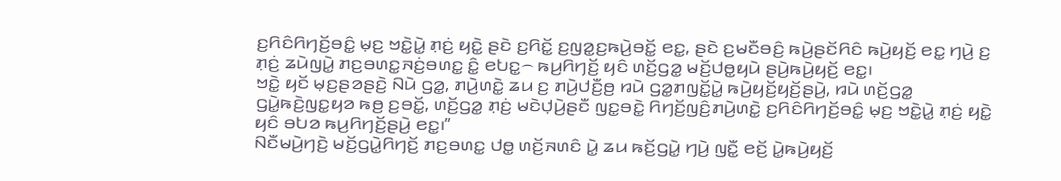ꤢ꤬ꤖꤢꤨꤖꤚꤢꤩ꤬ꤋꤢꤨ꤭ ꤗ꤫ꤢ꤬ ꤠꤢꤧ꤭ꤣꤧ꤭ ꤊ꤫ꤢꤦ꤬ ꤟꤢꤧ꤭ ꤔꤢꤧ ꤢ꤬ꤖꤢꤩ꤭ ꤢ꤬ꤜꤤ꤭ꤢ꤬ꤒꤣꤧ꤬ꤋꤢꤩ꤭ ꤕꤢ꤭, ꤔꤢꤧ ꤢ꤬ꤗꤢꤪꤋꤢꤨ꤬ ꤒꤣꤧ꤬ꤔꤢꤩꤖꤢꤨ ꤒꤣꤧ꤬ꤟꤢꤩ꤬ ꤕꤢ꤭ ꤚꤣꤧ꤬ ꤢ꤬ ꤊ꤫ꤢꤦ꤬ ꤘꤣꤧꤜꤣꤧ꤭ ꤊꤢ꤬ꤋꤛꤢ꤭ꤏꤢꤦ꤬ꤋꤛꤢ꤭ ꤢꤨ꤭ ꤕꤝꤢ꤭꤮ ꤒꤣ꤬ꤖꤚꤢꤩ꤬ ꤟꤢꤨ ꤛꤢꤩ꤬ꤞꤤ꤭ ꤗꤢꤩ꤬ꤓꤥ꤭ꤟꤣꤧ ꤔꤣꤧ꤬ꤒꤣꤧ꤬ꤟꤢꤩ꤬ ꤕꤢ꤭꤯
ꤠꤢꤧ꤭ ꤟꤢꤩ ꤗ꤫ꤢ꤬ꤔꤤꤔꤢꤧ꤬ ꤡꤣꤧ ꤞꤤ꤭, ꤊꤣꤧ꤬ꤛꤢꤧ꤭ ꤘꤣ ꤢ꤬ ꤊꤣꤧ꤬ꤓꤢꤪ꤬ꤥ꤬ ꤙꤣꤧ ꤞꤤ꤭ꤊꤜꤢꤩ꤭ꤣꤧ꤭ ꤒꤣꤧ꤬ꤟꤢꤩ꤬ꤟꤢꤩ꤬ꤔꤣꤧ꤬, ꤙꤣꤧ ꤛꤢꤩ꤬ꤞꤤ꤭ ꤞꤣꤧ꤭ꤒꤢꤧ꤬ꤜꤢ꤭ꤟꤤ ꤒꤥ꤬ ꤢ꤬ꤋꤢꤩ꤭, ꤛꤢꤩ꤬ꤞꤤ꤭ ꤊ꤫ꤢꤦ꤬ ꤗꤢꤧꤓ꤫ꤣꤧ꤬ꤔꤢꤪ ꤜꤢ꤭ꤋꤢꤧ꤭ ꤖꤚꤢꤩ꤬ꤜꤢꤨ꤬ꤊꤣꤧ꤬ꤛꤢꤧ꤭ ꤢ꤬ꤖꤢꤨꤖꤚꤢꤩ꤬ꤋꤢꤨ꤭ ꤗ꤫ꤢ꤬ ꤠꤢꤧ꤭ꤣꤧ꤭ ꤊ꤫ꤢꤦ꤬ ꤟꤢꤧ꤭ ꤟꤢꤨ ꤋꤝꤤ ꤒꤣ꤬ꤖꤚꤢꤩ꤬ꤔꤣꤧ꤬ ꤕꤢ꤭꤯”
ꤡꤢꤪꤗꤣꤧ꤬ꤚꤢꤧ꤬ ꤗꤢꤩ꤬ꤞꤣꤧ꤭ꤖꤚꤢꤩ꤬ ꤊꤢ꤬ꤋꤛꤢ꤭ ꤓꤥ꤭ ꤛꤢꤩ꤬ꤏꤛꤢꤨ ꤣꤧ꤭ ꤘꤣ ꤒꤢꤩ꤬ꤞꤣꤧ꤭ ꤚꤣꤧ꤬ ꤜꤢꤪ꤭ ꤕꤢꤩ꤬ ꤣꤧ꤭ꤒꤣꤧ꤬ꤟꤢꤩ꤬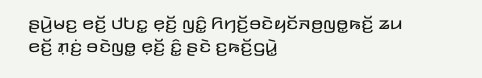ꤔꤣꤧ꤬ꤗꤢ꤬ ꤕꤢꤩ꤬ ꤓꤝꤢ꤭ ꤕ꤫ꤢꤩ꤬ ꤜꤢꤨ꤭ ꤖꤚꤢꤩ꤬ꤋꤢꤧꤟꤢꤩꤏꤥ꤬ꤜꤥ꤭ꤒꤢꤩ꤬ ꤘꤣ ꤕꤢꤩ꤬ ꤊ꤫ꤢꤦ꤬ ꤋꤢꤧꤜꤥ꤭ ꤕ꤫ꤢꤩ꤬ ꤢꤨ꤭ ꤔꤢꤧ ꤢ꤬ꤒꤢꤩ꤬ꤞꤣꤧ꤭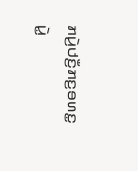ꤊꤣꤧ꤬ꤓꤢꤪ꤬ꤊꤢ꤬ꤋꤛꤢ꤭ ꤣꤧ꤭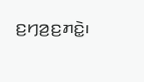ꤢ꤬ꤚꤤ꤬ꤢ꤬ꤊꤢꤧ꤭꤯